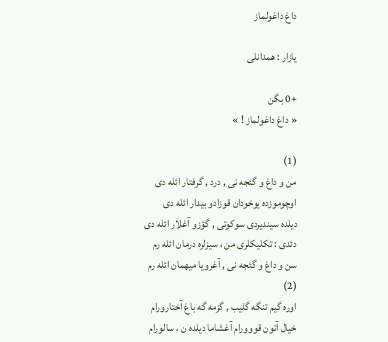داغ داغولماز

یازار : همدانلی

+0 بگن
« داغ داغولماز ! »

(1)
من و داغ و گئجه نی , درد , گرفتار ائله دی
اوچوموزده یوخودان قوزادو بیدار ائله دی
دیلده سیندیردی سوکوتی , گؤزو آغلار ائله دی
دئدی : تکلیکلری من ، سیزلره درمان ائله رم
سن و داغ و گئجه نی , آغرویا میهمان ائله رم
(2)
اوره گیم تنگه گلیب , گزمه گه باغ آختارورام
خیال آتون قووورام آغشاما دیلده ن ، سالورام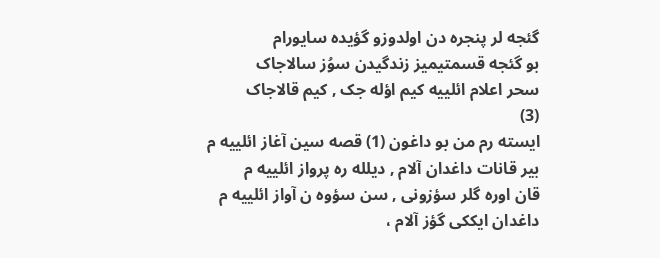گئجه لر پنجره دن اولدوزو گؤیده سایورام
بو گئجه قسمتیمیز زندگیدن سوُز سالاجاک
سحر اعلام ائلییه کیم اؤله جک , کیم قالاجاک
(3)
ایسته رم من بو داغون (1) قصه سین آغاز ائلییه م
بیر قانات داغدان آلام , دیلله ره پرواز ائلییه م
قان اوره گلر سؤزونی , سن سؤوه ن آواز ائلییه م
داغدان ایککی گؤز آلام ،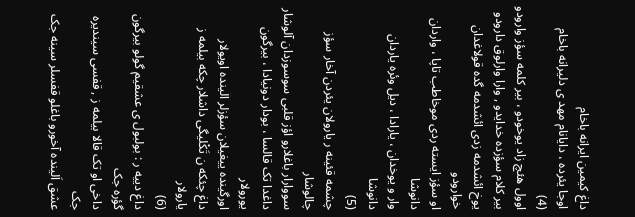داغ کیمین ایرانه باخام
اوجا یئرده ، دایانام مهد ی دلیرانه باخام
(4)
اوول هئچ زاد یوخودو ، بیر کلمه سؤز وارودو
بیر کلام سؤزده خدایدو , وارا وارلوق دارودو
یوخ ائشدمه زدی ائشدمه گده قولاغدان خوارودو
او سؤز ایسته ردی موخاطب تاپا ، واردان دانوشا
وار و یوخدان ، یارادا ، دیل وئره یاردان دانوشا
(5)
چشمه قئینه ر یارولان یئردن آخار سؤز چالوشار
سووارار باغلارو اؤز قلبی سوسوزدان آلوشار
داغدا تک قالسا ، بودار دونیادا ، بیرگون یورولار
اورگینده ییغیلان سؤزلر الینده اویولار
داغ چئکه ن تَکْلیگی داشلار چکه بیلمه ز یارولار
(6)
داغ دییه ر : بولبول ی عشقیم گولو بیرگون گؤره جک
داخی او تک قالا بیلمه ز , قفسی سیندیره جک
عشق اَلینده آخورو باغلو قفسلر سینه جک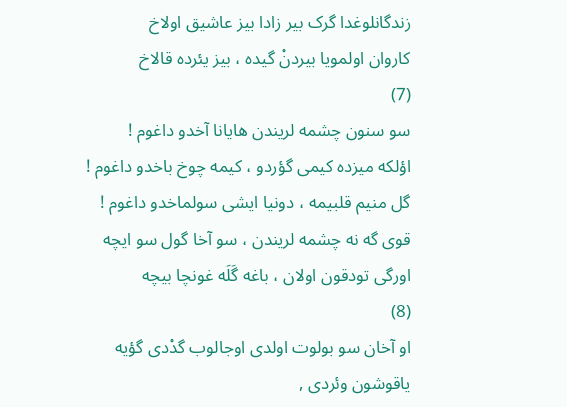زندگانلوغدا گرک بیر زادا بیز عاشیق اولاخ
کاروان اولمویا بیردنْ گیده ، بیز یئرده قالاخ
(7)
سو سنون چشمه لریندن هایانا آخدو داغوم !
اؤلکه میزده کیمی گؤردو ، کیمه چوخ باخدو داغوم !
گل منیم قلبیمه ، دونیا ایشی سولماخدو داغوم !
قوی گه نه چشمه لریندن ، سو آخا گول سو ایچه
اورگی تودقون اولان ، باغه گَلَه غونچا بیچه
(8)
او آخان سو بولوت اولدی اوجالوب گدْدی گؤیه
یاقوشون وئردی ,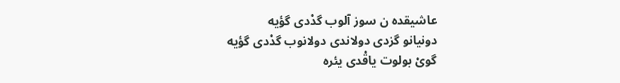عاشیقده ن سوز آلوب گدْدی گؤیه
دونیانو گزدی دولاندی دولانوب گدْدی گؤیه
گویْ بولوت یاقْدی یئره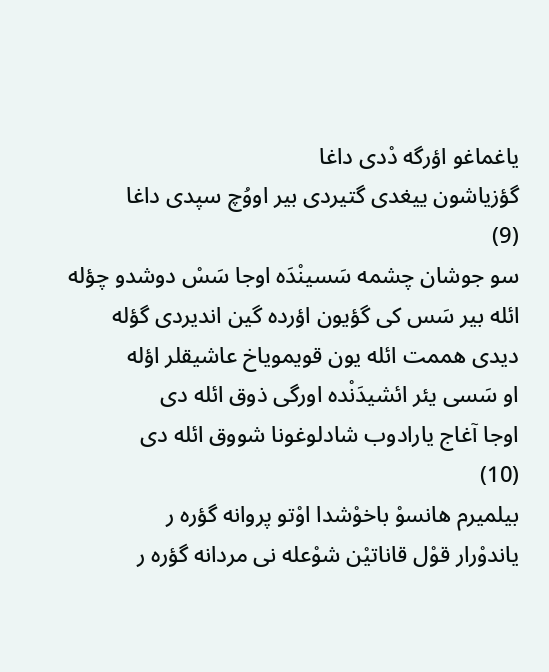یاغماغو اؤرگه دْدی داغا
گؤزیاشون ییغدی گتیردی بیر اووُچ سپدی داغا
(9)
سو جوشان چشمه سَسینْدَه اوجا سَسْ دوشدو چؤله
ائله بیر سَس کی گؤیون اؤرده گین اندیردی گؤله
دیدی هممت ائله یون قویمویاخ عاشیقلر اؤله
او سَسی یئر ائشیدَنْده اورگی ذوق ائله دی
اوجا آغاج یارادوب شادلوغونا شووق ائله دی
(10)
بیلمیرم هانسوْ باخوْشدا اوْتو پروانه گؤره ر
یاندوْرار قوْل قاناتیْن شوْعله نی مردانه گؤره ر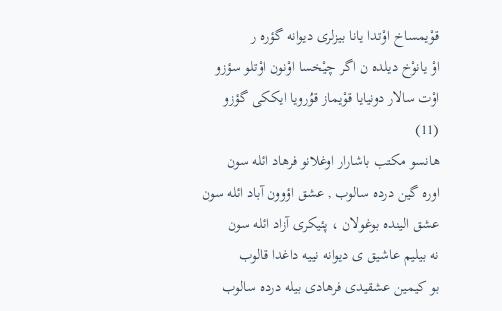قوْیمساخ اوْتدا یانا بیزلری دیوانه گؤره ر
اوْ یانوْخ دیلده ن اگر چیْخسا اوْنون اوْتلو سؤزو
اوْت سالار دونیایا قوْیماز قوُرویا ایککی گؤزو
(11)
هانسو مکتب باشارار اوغلانو فرهاد ائله سون
اوره گین درده سالوب , عشق اؤوون آباد ائله سون
عشق الینده بوغولان ، پئیکری آزاد ائله سون
نه بیلیم عاشیق ی دیوانه نییه داغدا قالوب
بو کیمین عشقیدی فرهادی بیله درده سالوب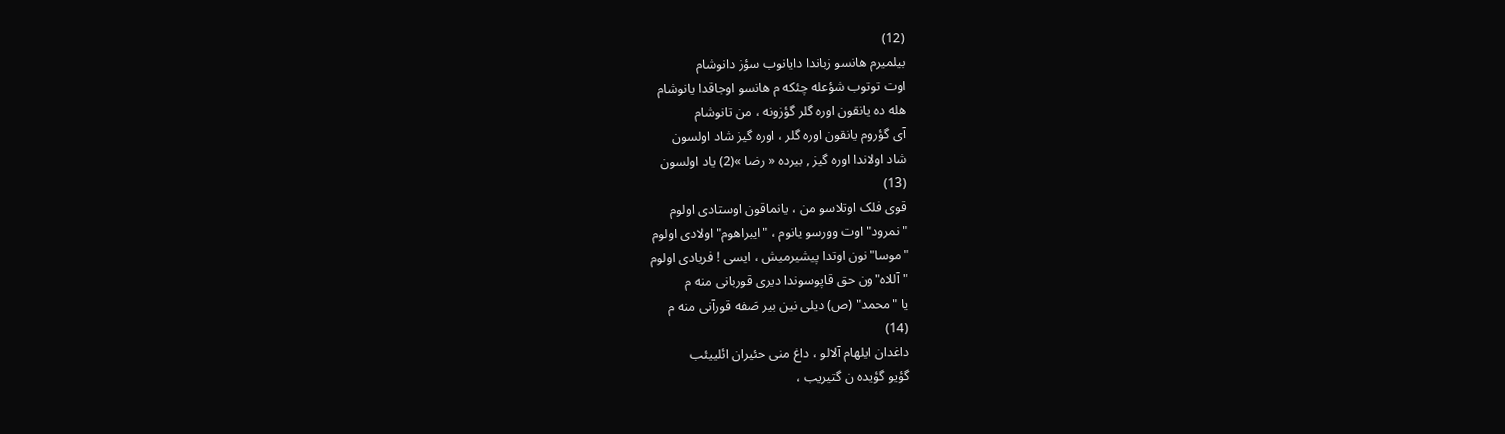(12)
بیلمیرم هانسو زباندا دایانوب سؤز دانوشام
اوت توتوب شؤعله چئکه م هانسو اوجاقدا یانوشام
هله ده یانقون اوره گلر گؤزونه ، من تانوشام
آی گؤروم یانقون اوره گلر ، اوره گیز شاد اولسون
شاد اولاندا اوره گیز , بیرده « رضا »(2) یاد اولسون
(13)
قوی فلک اوتلاسو من ، یانماقون اوستادی اولوم
"نمرود" اوت وورسو یانوم ، "ایبراهوم" اولادی اولوم
"موسا"نون اوتدا پیشیرمیش ، ایسی ! فریادی اولوم
"آللاه"ون حق قاپوسوندا دیری قوربانی منه م
یا "محمد" (ص) دیلی نین بیر صَفه قورآنی منه م
(14)
داغدان ایلهام آلالو ، داغ منی حئیران ائلییئب
گؤیو گؤیده ن گتیریب ،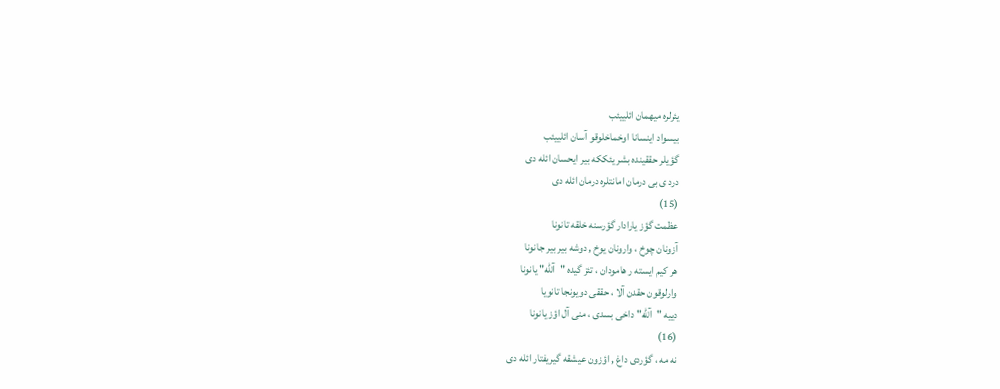یئرلره میهمان ائلییئب
بیسواد اینسانا اوخماخلوقو آسان ائلییئب
گؤیلر حققینده بشر یئککه بیر ایحسان ائله دی
درد ی بی درمان امانتلره درمان ائله دی
(15)
عظمت گؤز یارادار گؤرسنه خلقه تانونا
آزونان چوخ ، وارونان یوخ , دوشه بیر بیر جانونا
هر کیم ایسته ر هامودان ، تئز گیده "آلله" یانونا
وارلوقون حقدن آلا ، حققی دویونجا تانویا
دییه "آلله" داخی بسدی ، منی آل اؤز یانونا
(16)
نه مه ، گؤردی داغ , اؤزون عیشقه گیریفتار ائله دی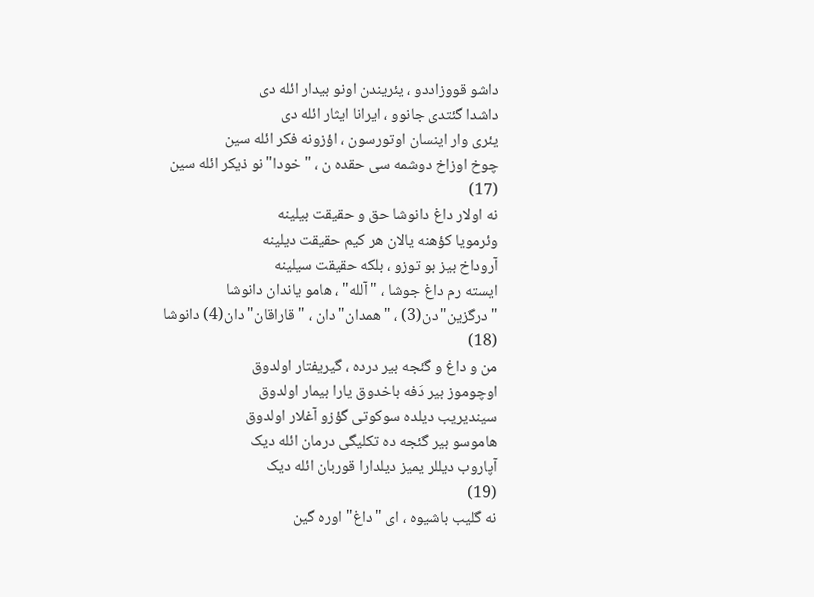داشو قووزاددو ، یئریندن اونو بیدار ائله دی
داشدا گئتدی جانوو ، ایرانا ایثار ائله دی
یئری وار اینسان اوتورسون ، اؤزونه فکر ائله سین
چوخ اوزاخ دوشمه سی حقده ن ، "خودا"نو ذیکر ائله سین
(17)
نه اولار داغ دانوشا حق و حقیقت بیلینه
وئرمویا کؤهنه یالان هر کیم حقیقت دیلینه
آروداخ بیز بو توزو ، بلکه حقیقت سیلینه
ایسته رم داغ جوشا ، "آلله" ، هامو یاندان دانوشا
"درگزین"دن(3) ، "همدان"دان ، "قاراقان"دان(4) دانوشا
(18)
من و داغ و گئجه بیر درده ، گیریفتار اولدوق
اوچوموز بیر دَفه باخدوق یارا بیمار اولدوق
سیندیریب دیلده سوکوتی گؤزو آغلار اولدوق
هاموسو بیر گئجه ده تکلیگی درمان ائله دیک
آپاروب دیللر یمیز دیلدارا قوربان ائله دیک
(19)
نه گلیب باشیوه ، ای "داغ" اوره گین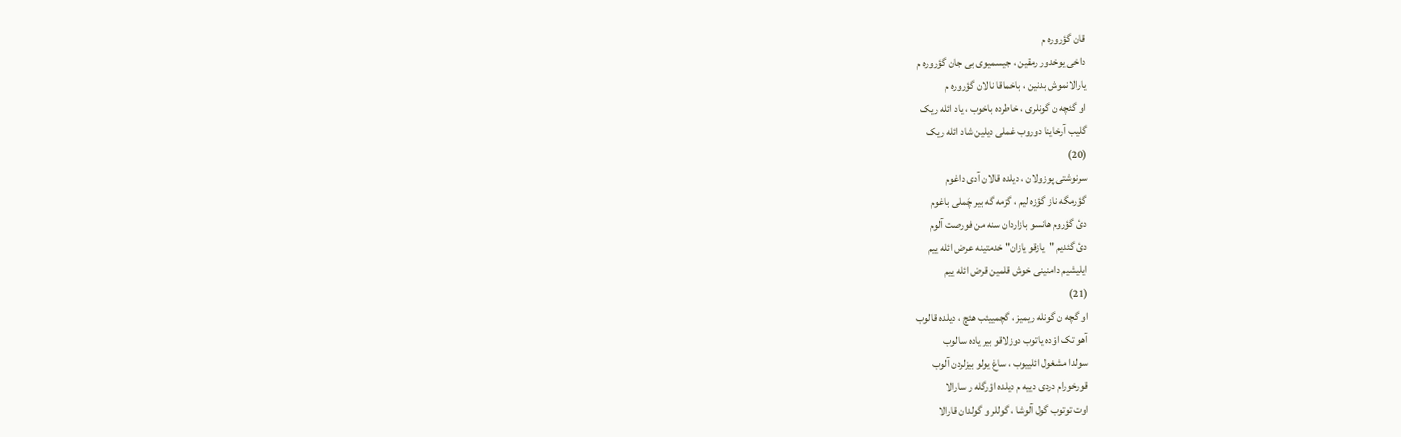قان گؤروره م
داخی یوخدور رمقین ، جیسمیوی بی جان گؤروره م
یارالانموش بدنین ، باخماقا نالان گؤروره م
او گئچه ن گونلری ، خاطرده باخوب ، یاد ائله ریک
گلیب آرخاینا دوروب غملی دیلین شاد ائله ریک
(20)
سرنوشتی پوزولان ، دیلده قالان آدی داغوم
گؤرمگه ناز گؤزه لیم ، گزمه گه بیر چَملی باغوم
دئ گؤروم هانسو بازاردان سنه من فورصت آلوم
دئ گئدیم "یازقو یازان" خدمتینه عرض ائله ییم
ایلیشیم دامنینی خوش قلمین قرض ائله ییم
(21)
او گچه ن گونله ریمیز ، گچمییئب هئچ ، دیلده قالوب
آهو تک اوْده یاتوب دوزلاقو بیر یاده سالوب
سولدا مشغول ائلییوب ، ساغ یولو بیزلردن آلوب
قورخورام دردی دییه م دیلده اؤرگله ر سارالا
اوت توتوب گول آلوشا ، گوللر و گولدان قارالا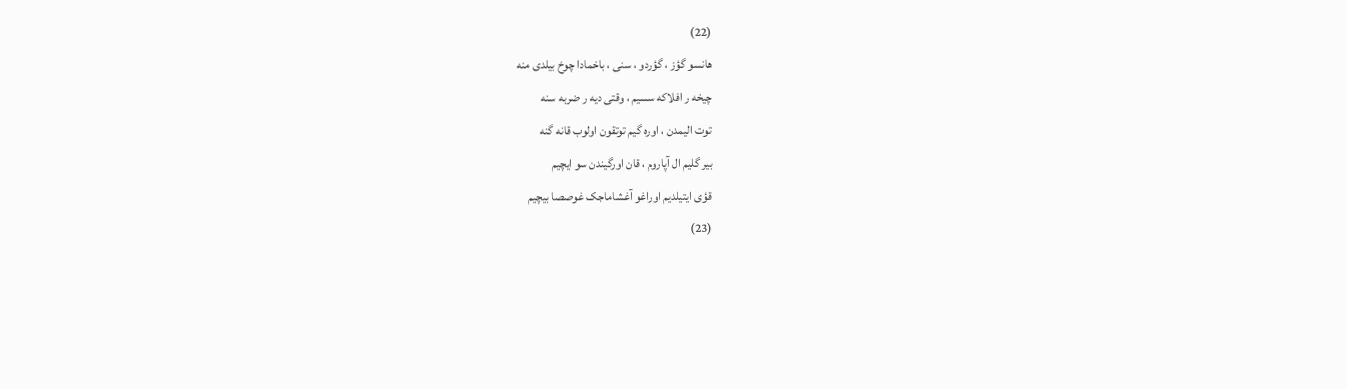(22)
هانسو گؤز ، گؤردو ، سنی ، باخمادا چوخ بیلدی منه
چیخه ر افلاکه سسیم ، وقتی دیه ر ضربه سنه
توت الیمدن ، اوره گیم توتقون اولوب قانه گنه
بیر گلیم ال آپاروم ، قان اورگیندن سو ایچیم
قؤی ایتیلدیم اوراغو آغشاماجک غوصصا بیچیم
(23)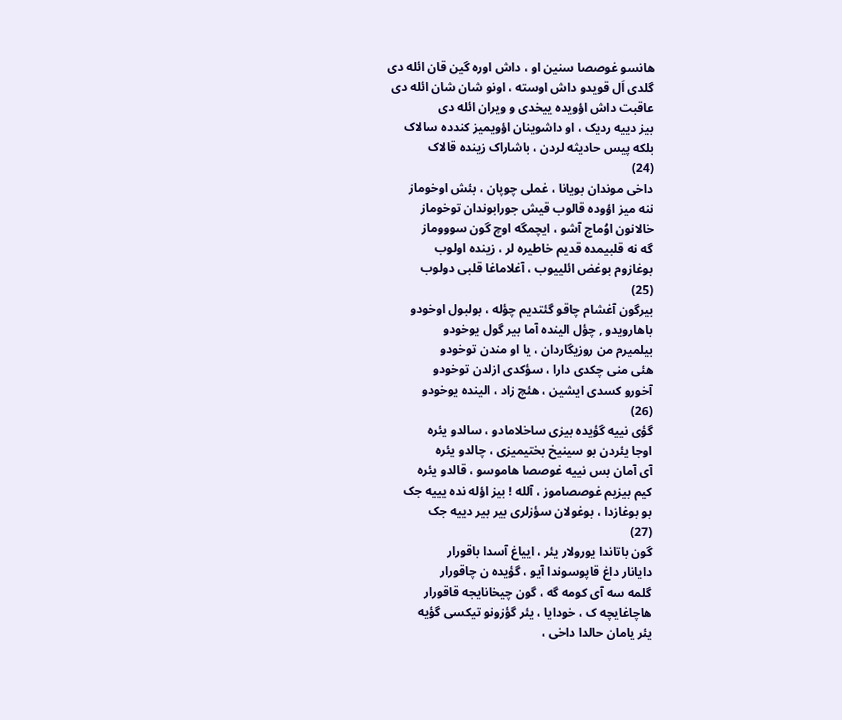هانسو غوصصا سنین او ، داش اوره گین قان ائله دی
گلدی اَل قویدو داش اوسته ، اونو شان شان ائله دی
عاقبت داش اؤویده ییخدی و ویران ائله دی
بیز دییه ردیک ، او داشوینان اؤویمیز کندده سالاک
بلکه پیس حادیثه لردن ، باشاراک زینده قالاک
(24)
داخی موندان بویانا ، غملی چوپان ، بئش اوخوماز
ننه میز اؤوده قالوب قیش جورابوندان توخوماز
خالانون اوُماج آشو ، ایچمگه اوچ گون سوووماز
گه نه قلبیمده قدیم خاطیره لر ، زینده اولوب
بوغازوم بوغض ائلییوب ، آغلاماغا قلبی دولوب
(25)
بیرگون آغشام چاقو گئتدیم چؤله ، بولبول اوخودو
باهارویدو , چؤل الینده آما بیر گول یوخودو
بیلمیرم من روزیگاردان ، یا او مندن توخودو
هئی منی چکدی دارا ، سؤکدی ازلدن توخودو
آخورو کسدی ایشین ، هئچ زاد ، الینده یوخودو
(26)
گؤی نییه گؤیده بیزی ساخلامادو ، سالدو یئره
اوجا یئردن بو سینیخ بختیمیزی ، چالدو یئره
آی آمان بس نییه غوصصا هاموسو ، قالدو یئره
کیم بیزیم غوصصاموز ، آلله ! بیز اؤله نده یییه جک
بو بوغازدا ، بوغولان سؤزلری بیر بیر دییه جک
(27)
گون باتاندا یورولار یئر ، اییاغ آسدا باقورار
دایانار داغ قاپوسوندا آیو ، گؤیده ن چاقورار
گلمه سه آی کومه گه ، گون چیخانایجه قاقورار
هاچاغایچه ک ، خودایا ، یئر گؤزونو تیکسی گؤیه
یئر یامان حالدا داخی ،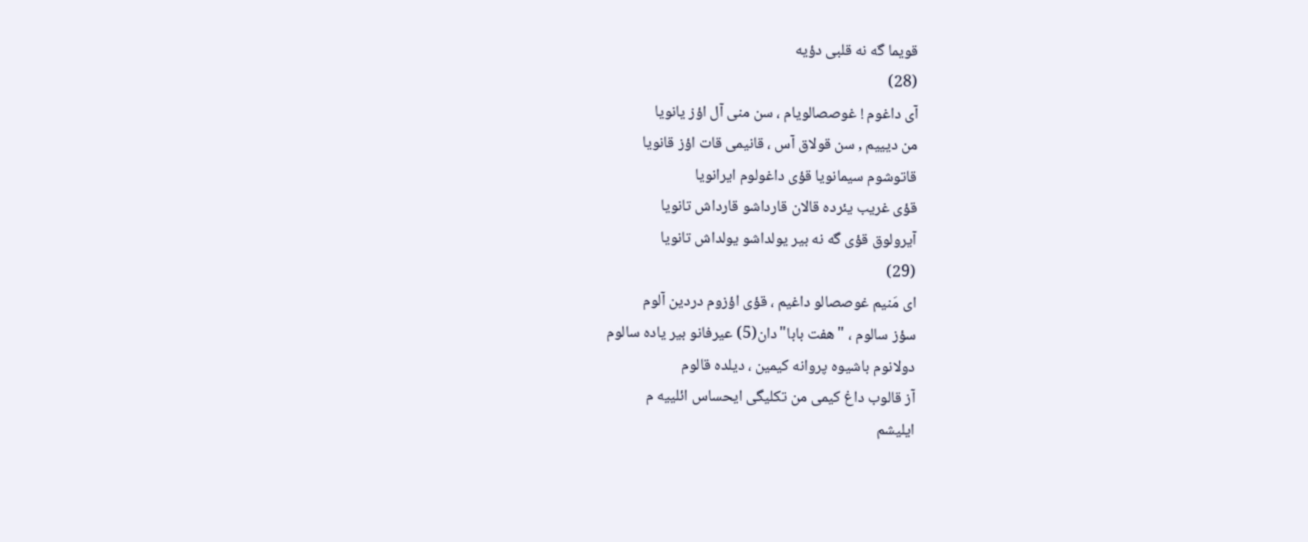قویما گه نه قلبی دؤیه
(28)
آی داغوم ! غوصصالویام ، سن منی آل اؤز یانویا
من دیییم , سن قولاق آس ، قانیمی قات اؤز قانویا
قاتوشوم سیمانویا قؤی داغولوم ایرانویا
قؤی غریب یئرده قالان قارداشو قارداش تانویا
آیرولوق قؤی گه نه بیر یولداشو یولداش تانویا
(29)
ای مَنیم غوصصالو داغیم ، قؤی اؤزوم دردین آلوم
سؤز سالوم ، "هفت بابا"دان(5) عیرفانو بیر یاده سالوم
دولانوم باشیوه پروانه کیمین ، دیلده قالوم
آز قالوب داغ کیمی من تکلیگی ایحساس ائلییه م
ایلیشم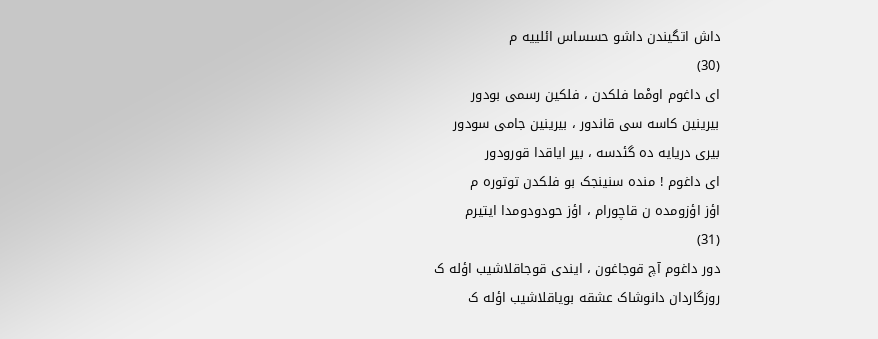داش اتگیندن داشو حسساس ائلییه م
(30)
ای داغوم اومْما فلکدن ، فلکین رسمی بودور
بیرینین کاسه سی قاندور ، بیرینین جامی سودور
بیری دریایه ده گئدسه ، بیر ایاقدا قورودور
ای داغوم ! منده سنینجک بو فلکدن توتوره م
اؤز اؤزومده ن قاچورام ، اؤز حودودومدا ایتیرم
(31)
دور داغوم آچ قوجاغون ، ایندی قوجاقلاشیب اؤله ک
روزگاردان دانوشاک عشقه بویاقلاشیب اؤله ک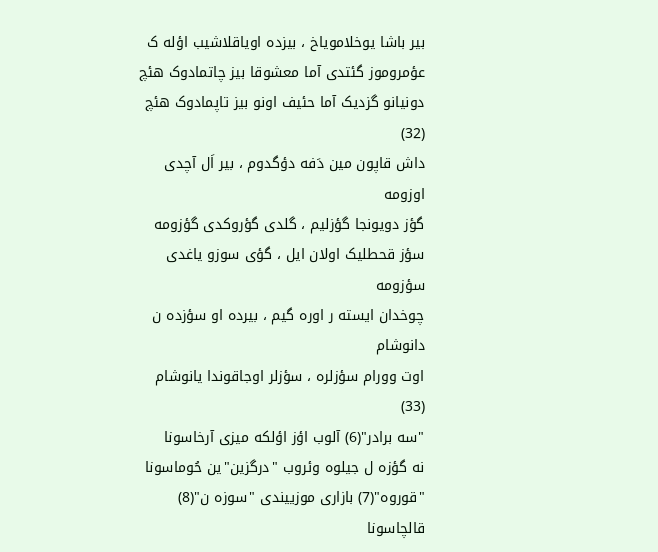بیر باشا یوخلامویاخ ، بیزده اویاقلاشیب اؤله ک
عؤمروموز گئتدی آما معشوقا بیز چاتمادوک هئچ
دونیانو گزدیک آما حئیف اونو بیز تاپمادوک هئچ
(32)
داش قاپون مین دَفه دؤگدوم ، بیر اَل آچدی اوزومه
گؤز دویونجا گؤزلیم ، گلدی گؤروکدی گؤزومه
سؤز قحطلیک اولان ایل ، گؤی سوزو یاغدی سؤزومه
چوخدان ایسته ر اوره گیم ، بیرده او سؤزده ن دانوشام
اوت وورام سؤزلره ، سؤزلر اوجاقوندا یانوشام
(33)
"سه برادر"(6) آلوب اؤز اؤلکه میزی آرخاسونا
نه گؤزه ل جیلوه وئروب "درگزین"ین حُوماسونا
"قوروه"(7) بازاری موزییندی "سوزه ن"(8) قالچاسونا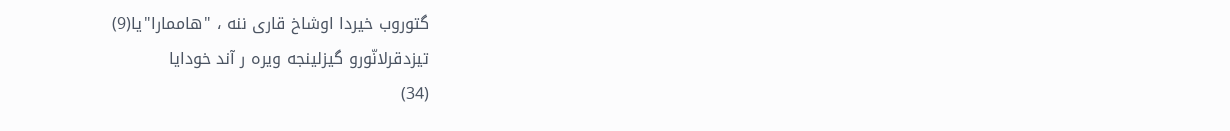گتوروب خیردا اوشاخ قاری ننه ، "هاممارا"یا(9)
تیزدقرلانّورو گیزلینجه ویره ر آند خودایا
(34)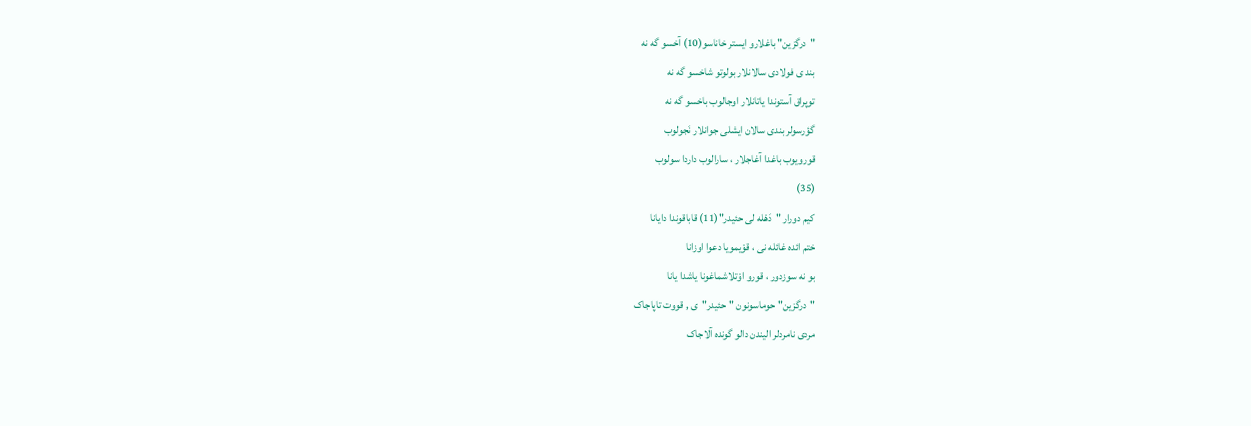"درگزین" باغلارو ایستر خاناسو(10) آخسو گه نه
بند ی فولادی سالانلار بولوتو شاخسو گه نه
توپراق آستوندا یاتانلار اوجالوب باخسو گه نه
گؤرسولر بندی سالان ایشلی جوانلار نَجولوب
قورویوب باغدا آغاجلار ، سارالوب داردا سولوب
(35)
کیم دورار "دَهْله لی حئیدر"(11) قاباقوندا دایانا
ختم ائده غائله‌ نی ، قوْیمویا دعوا اوزانا
بو نه سوزدور ، قورو اوْتلاشماغونا یاشدا یانا
"درگزین" حوماسونون "حئیدر"ی , قووت تاپاجاک
مردی نامردلر الیندن دالو گونده آلاجاک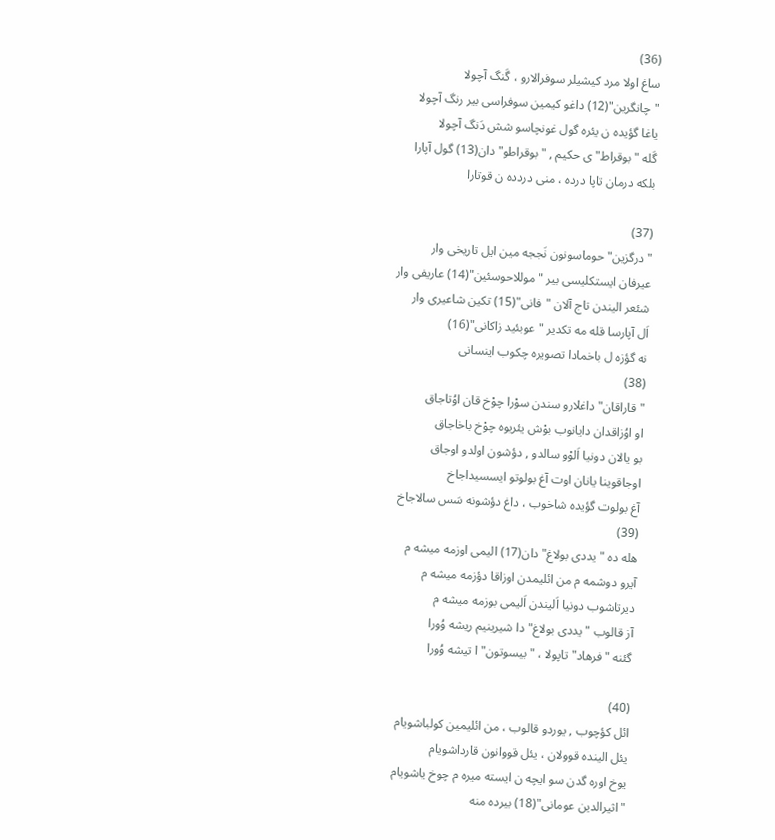(36)
ساغ اولا مرد کیشیلر سوفرالارو ، گَنگ آچولا
"چانگرین"(12) داغو کیمین سوفراسی بیر رنگ آچولا
یاغا گؤیده ن یئره گول غونچاسو شش دَنگ آچولا
گَله "بوقراط" ی حکیم , "بوقراطو"دان(13) گول آپارا
بلکه درمان تاپا درده ، منی دردده ن قوتارا

(37)
"درگزین" حوماسونون نَججه مین ایل تاریخی وار
عیرفان ایستکلیسی بیر "موللاحوسئین"(14) عاریفی وار
شئعر الیندن تاج آلان "فانی"(15) تکین شاعیری وار
اَل آپارسا قله مه تکدیر "عوبئید زاکانی"(16)
نه گؤزه ل باخمادا تصویره چکوب اینسانی
(38)
"قاراقان" داغلارو سندن سوْرا چوْخ قان اوُتاجاق
او اوُزاقدان دایانوب بوْش یئریوه چوْخ باخاجاق
بو یالان دونیا اَلوْو سالدو , دؤشون اولدو اوجاق
اوجاقوینا یانان اوت آغ بولوتو ایسسیداجاخ
آغ بولوت گؤیده شاخوب ، داغ دؤشونه سَس سالاجاخ
(39)
هله ده "یددی بولاغ"دان(17) الیمی اوزمه میشه م
آیرو دوشمه م من ائلیمدن اوزاقا دؤزمه میشه م
دیرتاشوب دونیا اَلیندن اَلیمی بوزمه میشه م
آز قالوب "یددی بولاغ"دا شیرینیم ریشه وُورا
گئنه "فرهاد" تاپولا ، "بیسوتون"ا تیشه وُورا

(40)
ائل کؤچوب , یوردو قالوب ، من ائلیمین کولباشویام
یئل الینده قوولان ، یئل قووانون قارداشویام
یوخ اوره گدن سو ایچه ن ایسته میره م چوخ یاشویام
"اثیرالدین عومانی"(18) بیرده منه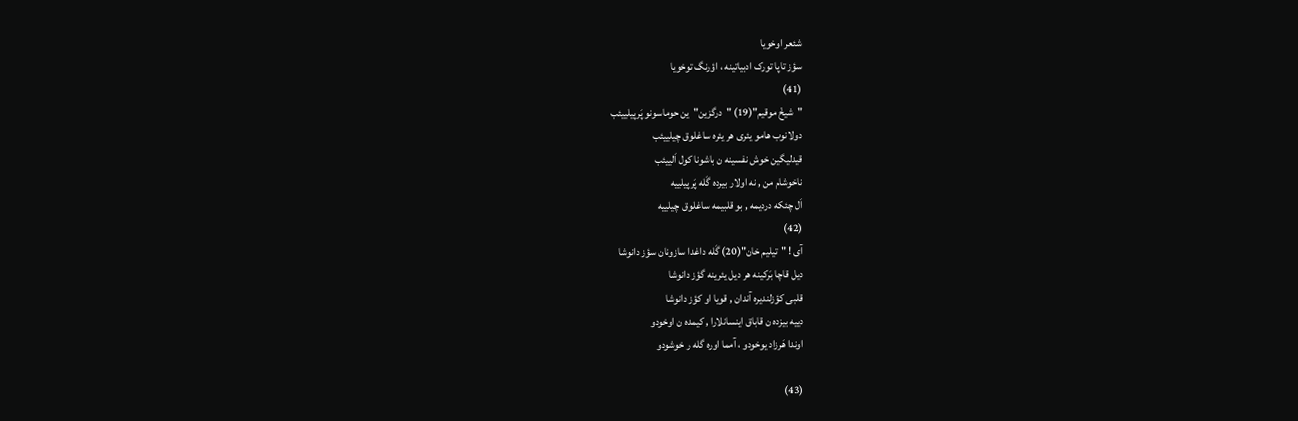شئعر اوخویا
سؤز تاپا تورک ادبیاتینه ، اؤرنگ توخویا
(41)
"شیخْ موقیم"(19) "درگزین"ین حوماسونو پَرپیلییئب
دولانوب هامو یئری هر یئره ساغلوق چیلییئب
قیدلیگین خوش نفسینه ن باشونا کول اَلییئب
ناخوشام من , نه اولار بیرده گَله پَرپیلییه
اَل چئکه دردیمه , بو قلبیمه ساغلوق چیلییه
(42)
آی ! "تیلیم خان"(20) گَله داغدا سازونان سؤز دانوشا
دیل قاچا بَرکینه هر دیل یئرینه گؤز دانوشا
قلبی کؤزلندیره آندان , قویا او کؤز دانوشا
دییه بیزده ن قاباق اینسانلارا , کیمده ن اوخودو
اوندا هَرزاد یوخودو ، آمما اوره گله ر خوشودو

(43)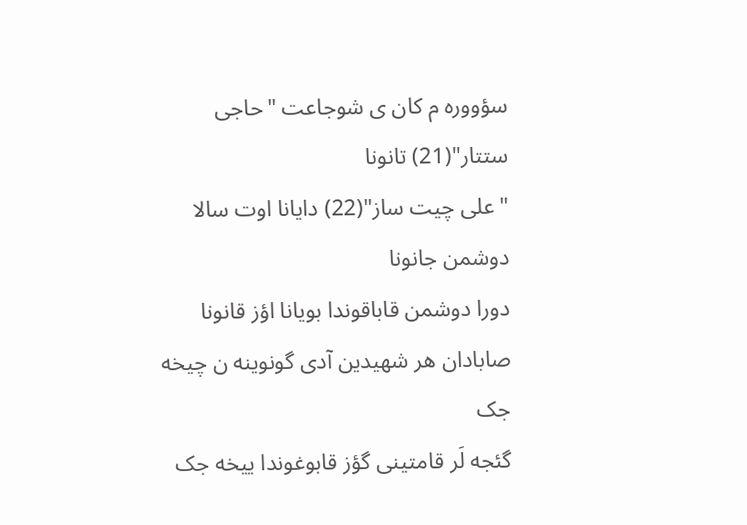سؤووره م کان ی شوجاعت "حاجی ستتار"(21) تانونا
"علی چیت ساز"(22) دایانا اوت سالا دوشمن جانونا
دورا دوشمن قاباقوندا بویانا اؤز قانونا
صابادان هر شهیدین آدی گونوینه ن چیخه جک
گئجه لَر قامتینی گؤز قابوغوندا ییخه جک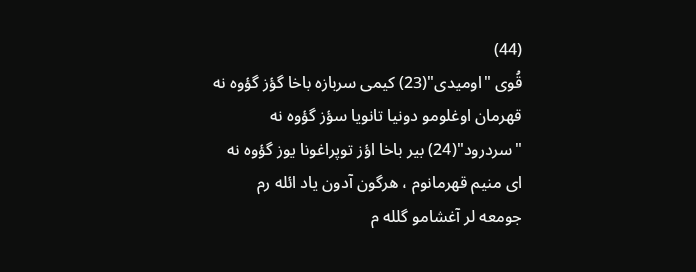(44)
قُوی "اومیدی"(23) کیمی سربازه باخا گؤز گؤوه نه
قهرمان اوغلومو دونیا تانویا سؤز گؤوه نه
"سردرود"(24) بیر باخا اؤز توپراغونا یوز گؤوه نه
ای منیم قهرمانوم ، هرگون آدون یاد ائله رم
جومعه لر آغشامو گلله م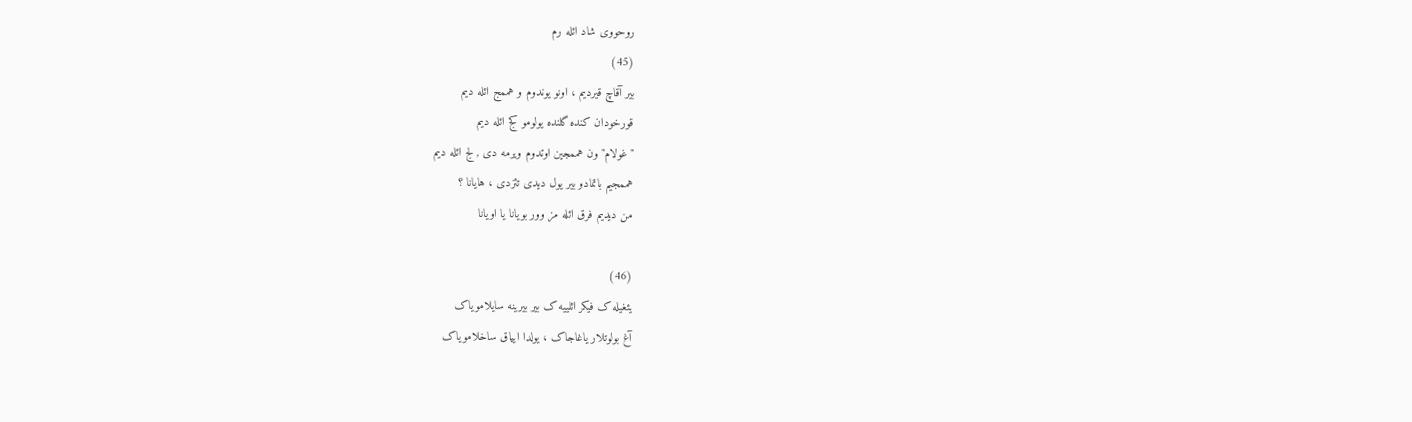روحووی شاد ائله رم
(45)
بیر آقاچ قیردیم ، اونو یوندوم و هممج ائله دیم
قورخودان کنده گلنده یولومو کج ائله دیم
"غولام"ون هممجین اوتدوم ویرمه دی , لج ائله دیم
هممجیم باتمادو بیر یول دیدی تئزدی ، هایانا ؟
من دیدیم فرق ائله مز وور بویانا یا اویانا

(46)
یئغیله ک فیکر ائلییه ک بیر بیرینه سایلامویاک
آغ بولوتلار یاغاجاک ، یولدا اییاق ساخلامویاک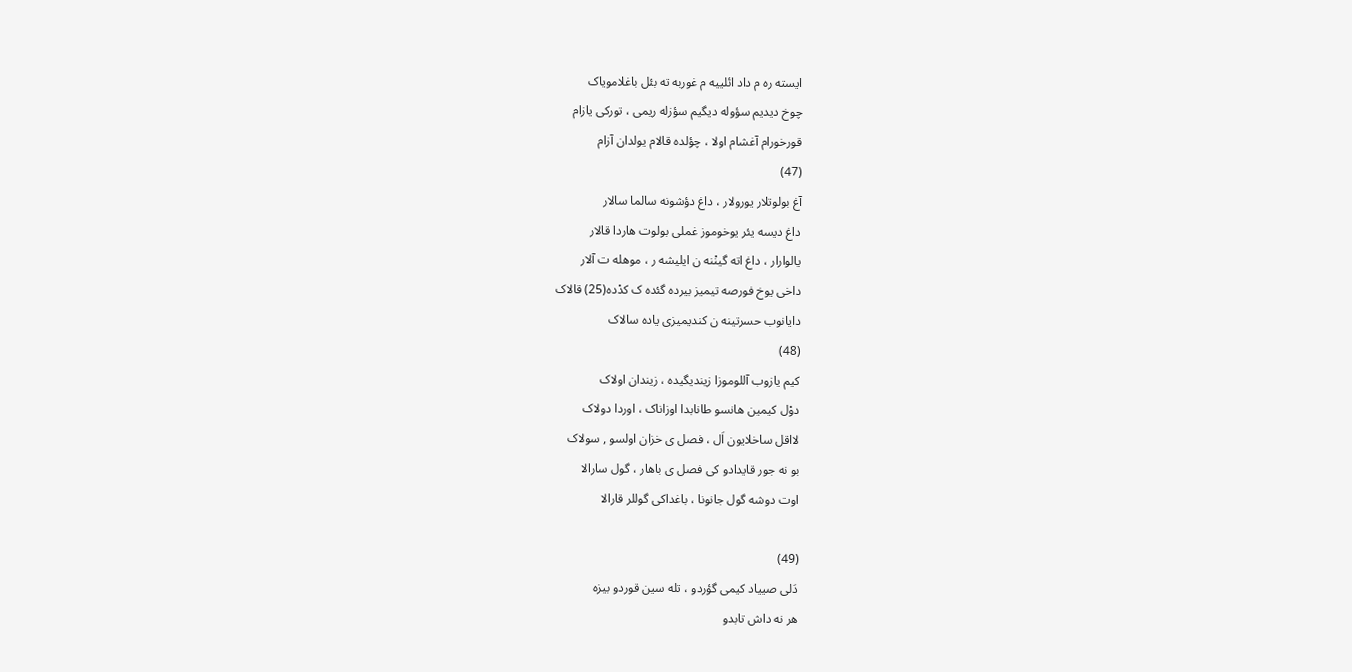ایسته ره م داد ائلییه م غوربه ته بئل باغلامویاک
چوخ دیدیم سؤوله دیگیم سؤزله ریمی ، تورکی یازام
قورخورام آغشام اولا ، چؤلده قالام یولدان آزام
(47)
آغ بولوتلار یورولار ، داغ دؤشونه سالما سالار
داغ دیسه یئر یوخوموز غملی بولوت هاردا قالار
یالوارار ، داغ اته گینْنه ن ایلیشه ر ، موهله ت آلار
داخی یوخ فورصه تیمیز بیرده گئده ک کدْده(25) قالاک
دایانوب حسرتینه ن کندیمیزی یاده سالاک
(48)
کیم یازوب آللوموزا زیندیگیده ، زیندان اولاک
دوْل کیمین هانسو طانابدا اوزاناک ، اوردا دولاک
لااقل ساخلایون اَل ، فصل ی خزان اولسو , سولاک
بو نه جور قایدادو کی فصل ی باهار ، گول سارالا
اوت دوشه گول جانونا ، باغداکی گوللر قارالا

(49)
دَلی صییاد کیمی گؤردو ، تله سین قوردو بیزه
هر نه داش تابدو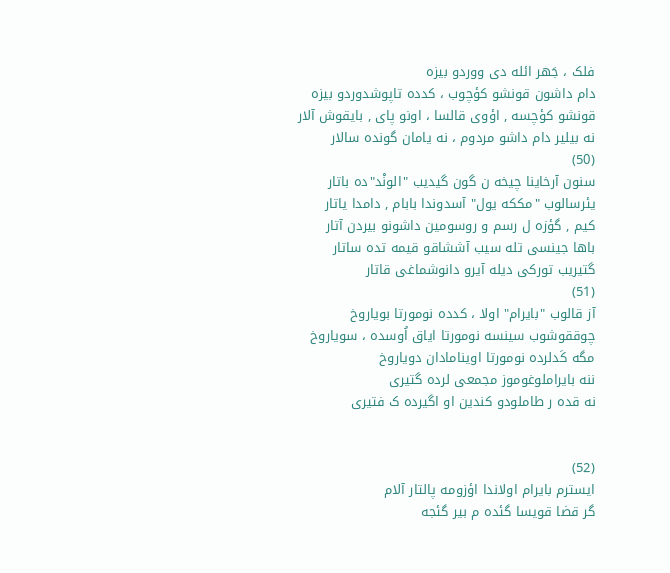فلک ، جَهر ائله دی ووردو بیزه
دام داشون قونشو کؤچوب ، کدده تاپوشدوردو بیزه
قونشو کؤچسه , اؤوی قالسا ، اونو پای , بایقوش آلار
نه بیلیر دام داشو مردوم ، نه یامان گونده سالار
(50)
سنون آرخاینا چیخه ن گون گیدیب "الونْد"ده باتار
یئرسالوب "مککه یول" آسدوندا بابام , دامدا یاتار
کیم , گؤزه ل رسم و روسومین داشونو بیردن آتار
باها جینسی تله سیب آششاقو قیمه تده ساتار
گتیریب تورکی دیله آیرو دانوشماغی قاتار
(51)
آز قالوب "بایرام" اولا ، کدده نومورتا بویاروخ
چوققوشوب سینسه نومورتا ایاق اُوسده ، سویاروخ
مگه کَدلرده نومورتا اوینامادان دویاروخ
ننه بایراملوغوموز مجمعی لرده گتیری
نه قده ر طاملودو کندین او اگیرده ک فتیری


(52)
ایسترم بایرام اولاندا اؤزومه پالتار آلام
گر قضا قویسا گئده م بیر گئجه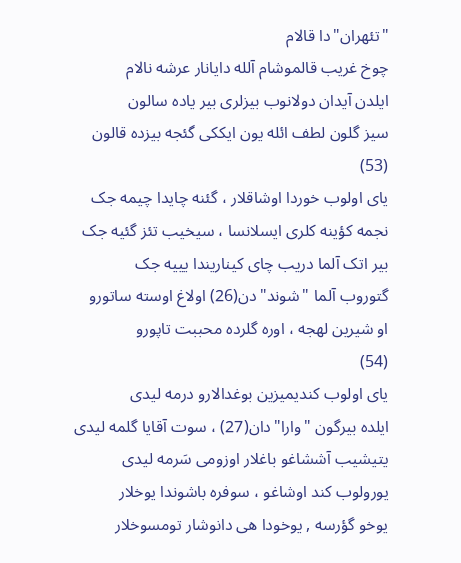"تئهران"دا قالام
چوخ غریب قالموشام آلله دایانار عرشه نالام
ایلدن آیدان دولانوب بیزلری بیر یاده سالون
سیز گلون لطف ائله یون ایککی گئجه بیزده قالون
(53)
یای اولوب خوردا اوشاقلار ، گئنه چایدا چیمه جک
نجمه کؤینه کلری ایسلانسا ، سیخیب تئز گئیه جک
بیر اتک آلما دریب چای کیناریندا یییه جک
گتوروب آلما "شوند"دن(26) اولاغ اوسته ساتورو
او شیرین لهجه ، اوره گلرده محببت تاپورو
(54)
یای اولوب کندیمیزین بوغدالارو درمه لیدی
ایلده بیرگون "وارا"دان(27) ، سوت آقایا گلمه لیدی
یتیشیب آششاغو باغلار اوزومی سَرمه لیدی
یورولوب کند اوشاغو ، سوفره باشوندا یوخلار
یوخو گؤرسه , یوخودا هی دانوشار تومسوخلار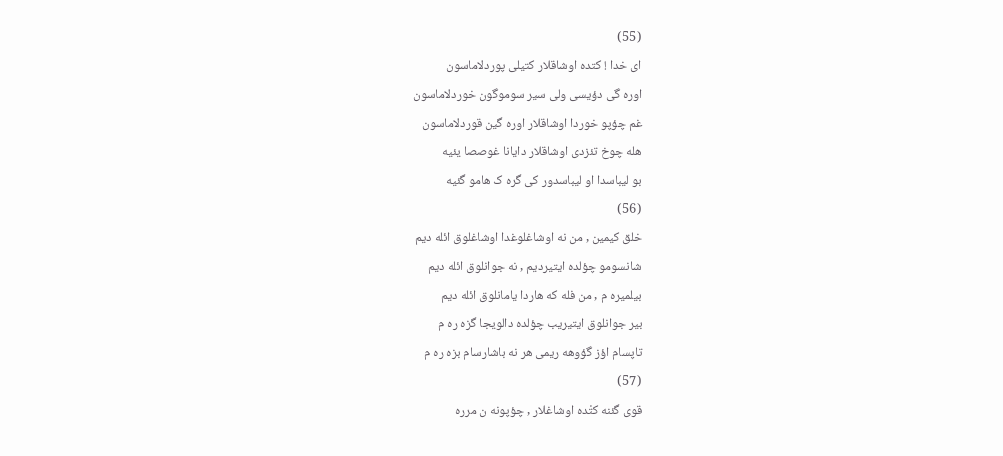(55)
ای خدا ! کتده اوشاقلار کتیلی پوردلاماسون
اوره گی دؤیسی ولی سیر سوموگون خوردلاماسون
غم چؤپو خوردا اوشاقلار اوره گین قوردلاماسون
هله چوخ تئزدی اوشاقلار دایانا غوصصا یئیه
بو لیباسدا او لیباسدور کی گره ک هامو گئیه
(56)
خلق کیمین , من نه اوشاغلوغدا اوشاغلوق ائله دیم
شانسومو چؤلده ایتیردیم , نه جوانلوق ائله دیم
بیلمیره م , من فله که هاردا یامانلوق ائله دیم
بیر جوانلوق ایتیریب چؤلده دالویجا گزه ره م
تاپسام اؤز گؤوهه ریمی هر نه باشارسام بزه ره م
(57)
قوی گئنه کتْده اوشاغلار , چؤپونه ن مرره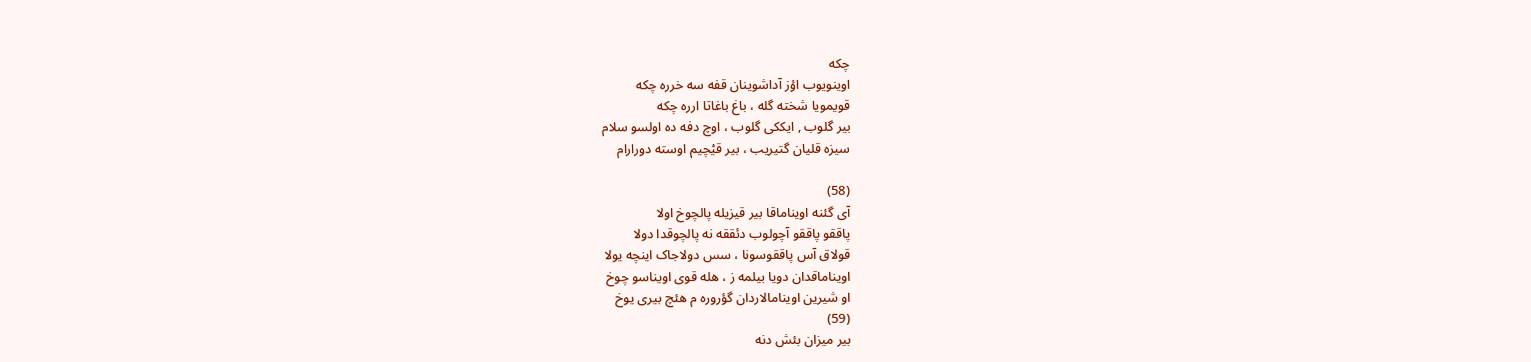چکه
اوینویوب اؤز آداشوینان قفه سه خرره چکه
قویمویا شخته گله ، باغ باغاتا ارره چکه
بیر گلوب , ایککی گلوب ، اوچ دفه ده اولسو سلام
سیزه قلیان گتیریب ، بیر قیْچیم اوسته دورارام

(58)
آی گئنه اویناماقا بیر قیزیله پالچوخ اولا
پاققو پاققو آچولوب دئققه نه پالچوقدا دولا
قولاق آس پاققوسونا ، سس دولاجاک اینچه یولا
اویناماقدان دویا بیلمه ز ، هله قوی اویناسو چوخ
او شیرین اوینامالاردان گؤروره م هئچ بیری یوخ
(59)
بیر میزان بئش دنه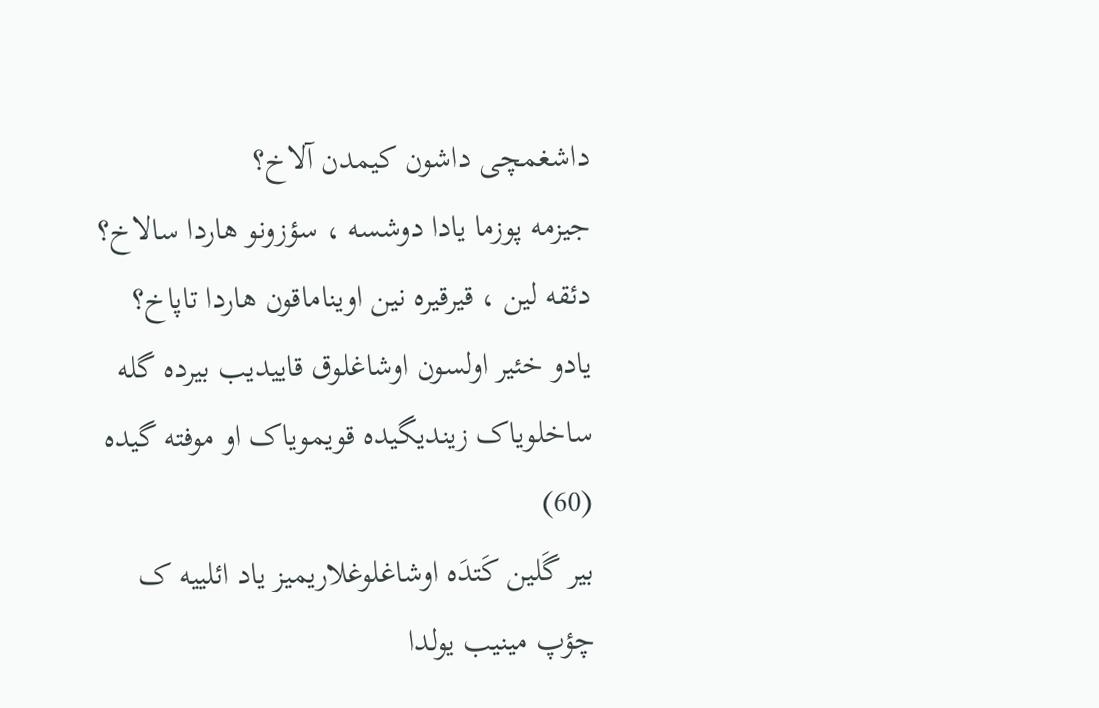داشغمچی داشون کیمدن آلاخ؟
جیزمه پوزما یادا دوشسه ، سؤزونو هاردا سالاخ؟
دئقه لین ، قیرقیره نین اویناماقون هاردا تاپاخ؟
یادو خئیر اولسون اوشاغلوق قاییدیب بیرده گله
ساخلویاک زیندیگیده قویمویاک او موفته گیده
(60)
بیر گَلین کَتدَه اوشاغلوغلاریمیز یاد ائلییه ک
چؤپ مینیب یولدا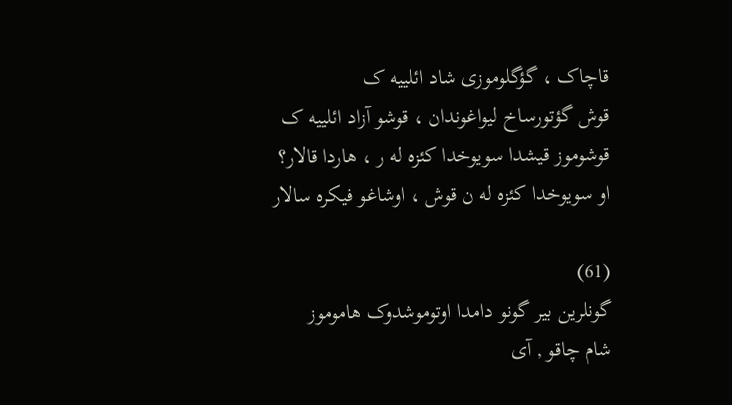قاچاک ، گؤگلوموزی شاد ائلییه ک
قوش گؤتورساخ لیواغوندان ، قوشو آزاد ائلییه ک
قوشوموز قیشدا سویوخدا کئزه له ر ، هاردا قالار؟
او سویوخدا کئزه له ن قوش ، اوشاغو فیکره سالار

(61)
گونلرین بیر گونو دامدا اوتوموشدوک هاموموز
شام چاقو , آی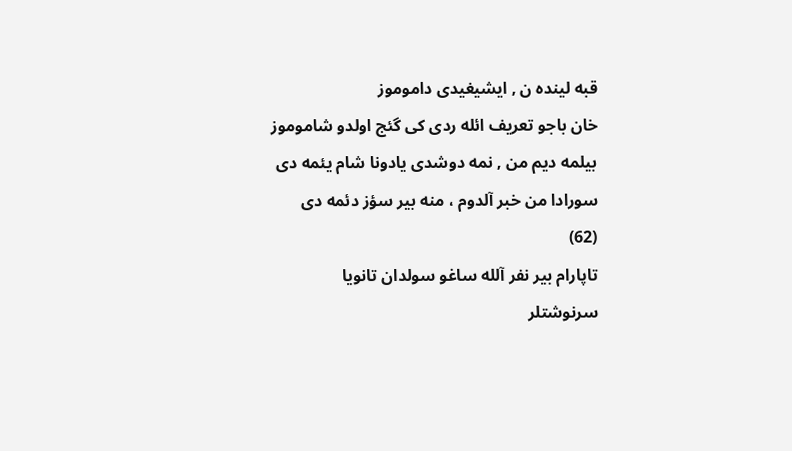قبه لینده ن , ایشیغیدی داموموز
خان باجو تعریف ائله ردی کی گئج اولدو شاموموز
بیلمه دیم من , نمه دوشدی یادونا شام یئمه دی
سورادا من خبر آلدوم ، منه بیر سؤز دئمه دی
(62)
تاپارام بیر نفر آلله ساغو سولدان تانویا
سرنوشتلر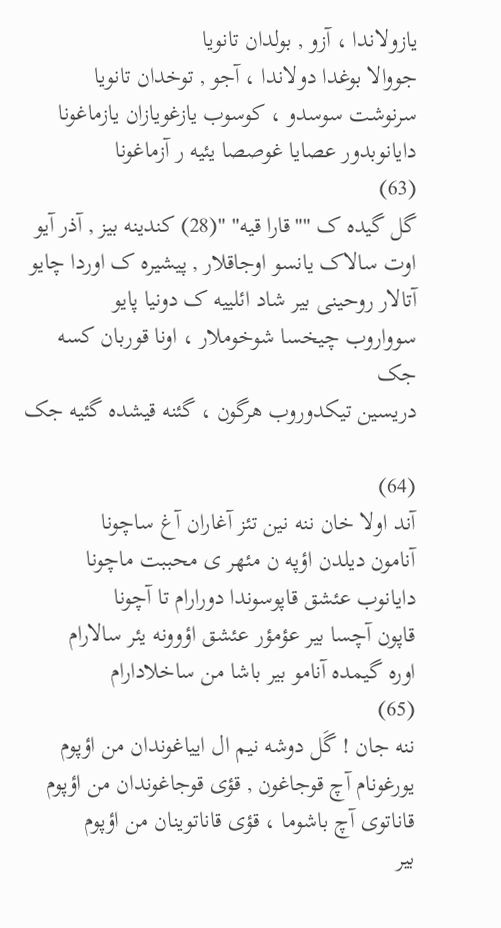یازولاندا ، آزو , بولدان تانویا
جووالا بوغدا دولاندا ، آجو , توخدان تانویا
سرنوشت سوسدو ، کوسوب یازغویازان یازماغونا
دایانوبدور عصایا غوصصا یئیه ر آزماغونا
(63)
گل گیده ک ""قارا قیه" "(28) کندینه بیز , آذر آیو
اوت سالاک یانسو اوجاقلار , پیشیره ک اوردا چایو
آتالار روحینی بیر شاد ائلییه ک دونیا پایو
سوواروب چیخسا شوخوملار ، اونا قوربان کسه جک
دریسین تیکدوروب هرگون ، گئنه قیشده گئیه جک

(64)
آند اولا خان ننه نین تئز آغاران آغ ساچونا
آنامون دیلدن اؤپه ن مئهر ی محببت ماچونا
دایانوب عئشق قاپوسوندا دورارام تا آچونا
قاپون آچسا بیر عؤمؤر عئشق اؤوونه یئر سالارام
اوره گیمده آنامو بیر باشا من ساخلادارام
(65)
ننه جان ! گَل دوشه نیم ال اییاغوندان من اؤپوم
یورغونام آچ قوجاغون , قؤی قوجاغوندان من اؤپوم
قاناتوی آچ باشوما ، قؤی قاناتوینان من اؤپوم
بیر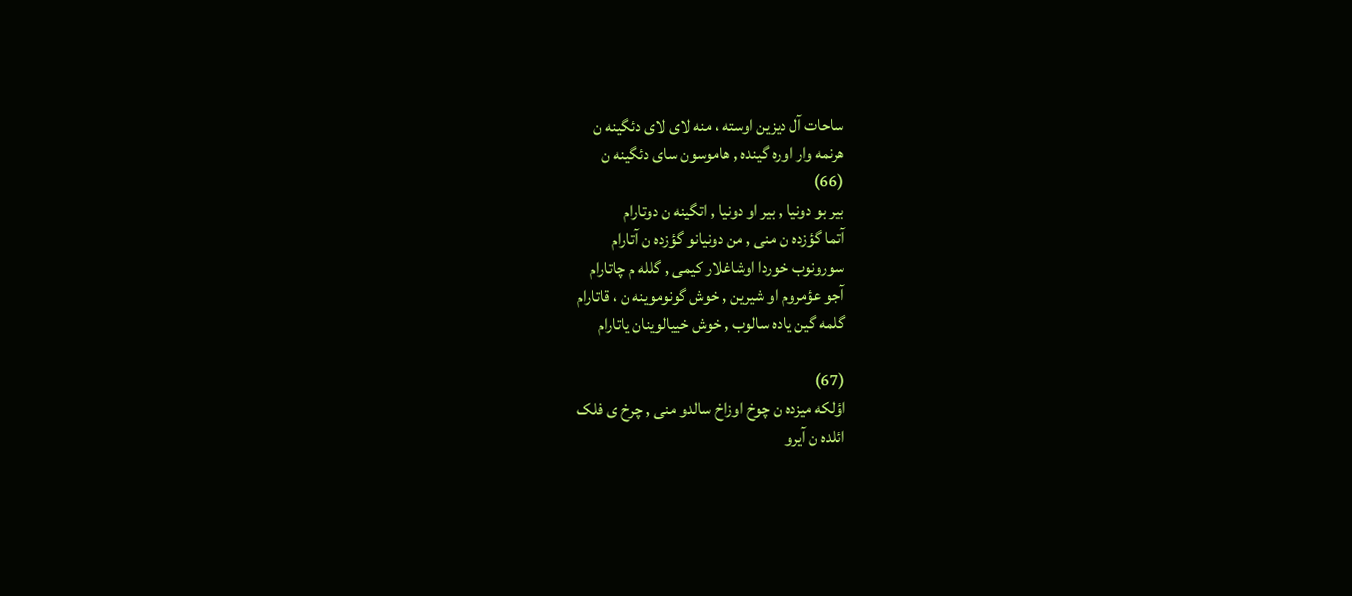ساحات آل دیزین اوسته ، منه لای لای دئگینه ن
هرنمه وار اوره گینده , هاموسون سای دئگینه ن
(66)
بیر بو دونیا , بیر او دونیا , اتگینه ن دوتارام
آتما گؤزده ن منی , من دونیانو گؤزده ن آتارام
سورونوب خوردا اوشاغلار کیمی , گلله م چاتارام
آجو عؤمروم او شیرین , خوش گونوموینه ن ، قاتارام
گلمه گین یاده سالوب , خوش خییالوینان یاتارام

(67)
اؤلکه میزده ن چوخ اوزاخ سالدو منی , چرخ ی فلک
ائلده ن آیرو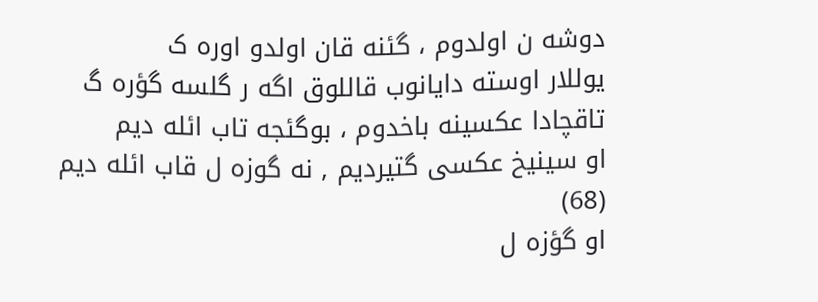دوشه ن اولدوم ، گئنه قان اولدو اوره ک
یوللار اوسته دایانوب قاللوق اگه ر گلسه گؤره گ
تاقچادا عکسینه باخدوم ، بوگئجه تاب ائله دیم
او سینیخ عکسی گتیردیم , نه گوزه ل قاب ائله دیم
(68)
او گؤزه ل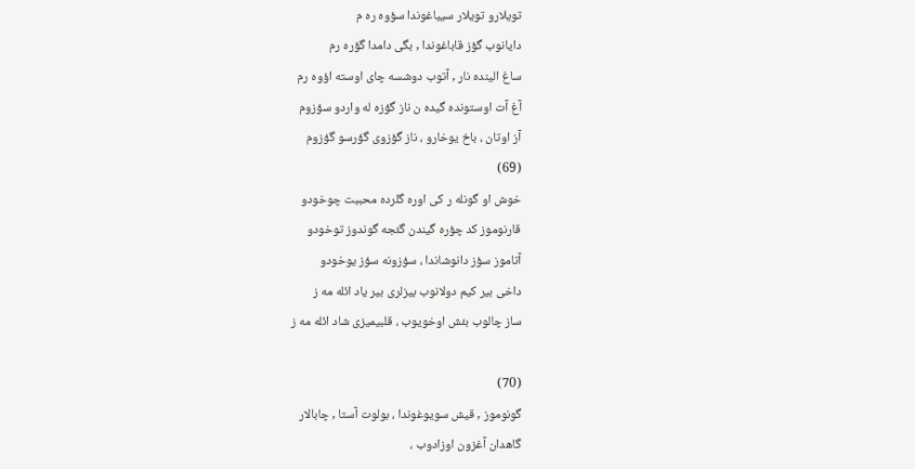تویلارو تویلار سییاغوندا سؤوه ره م
دایانوب گؤز قاباغوندا , بگی دامدا گؤره رم
ساغ الینده نار , آتوب دوشسه چای اوسته اؤوه رم
آغ آت اوستونده گیده ن ناز گؤزه له واردو سؤزوم
آز اوتان ، باخ یوخارو ، ناز گؤزوی گؤرسو گؤزوم
(69)
خوش او گونله ر کی اوره گلرده محببت چوخودو
قارنوموز کد چؤره گیندن گئجه گوندوز توخودو
آتاموز سؤز دانوشاندا ، سؤزونه سؤز یوخودو
داخی بیر کیم دولانوب بیزلری بیر یاد ائله مه ز
ساز چالوب بئش اوخویوب ، قلبیمیزی شاد ائله مه ز

(70)
گونوموز , قیش سویوغوندا ، بولوت آستا , چابالار
گاهدان آغزون اوزادوب ،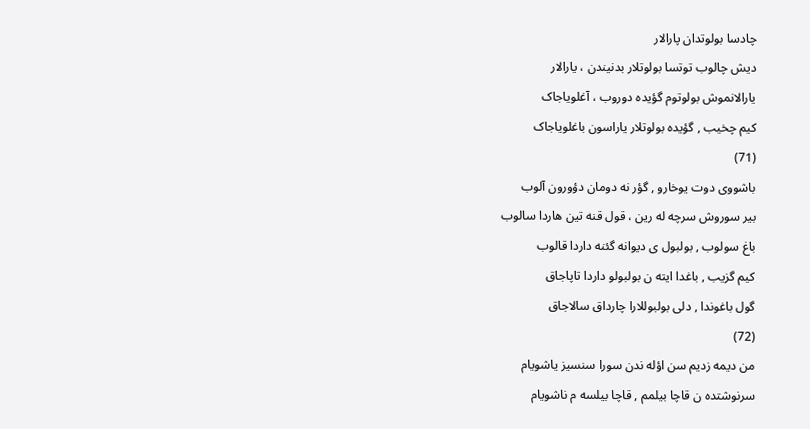چادسا بولوتدان پارالار
دیش چالوب توتسا بولوتلار بدنیندن ، یارالار
یارالانموش بولوتوم گؤیده دوروب ، آغلویاجاک
کیم چخیب , گؤیده بولوتلار یاراسون باغلویاجاک
(71)
باشووی دوت یوخارو , گؤر نه دومان دؤورون آلوب
بیر سوروش سرچه له رین ، قول قنه تین هاردا سالوب
باغ سولوب , بولبول ی دیوانه گئنه داردا قالوب
کیم گزیب , باغدا ایته ن بولبولو داردا تاپاجاق
گول باغوندا , دلی بولبوللارا چارداق سالاجاق
(72)
من دیمه زدیم سن اؤله ندن سورا سنسیز یاشویام
سرنوشتده ن قاچا بیلمم , قاچا بیلسه م ناشویام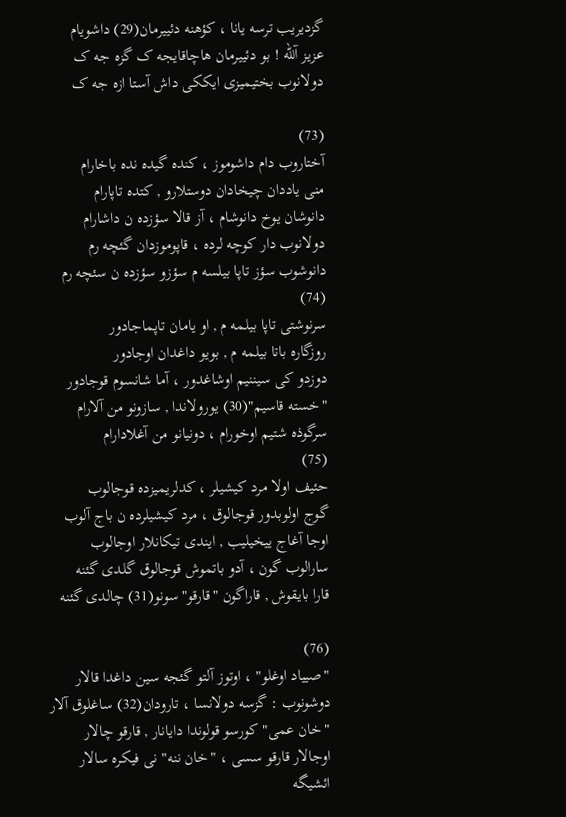گزدیریب ترسه یانا ، کؤهنه دئییرمان(29) داشویام
عزیز آلله ! بو دئییرمان هاچاقایجه ک گزه جه ک
دولانوب بختیمیزی ایککی داش آستا ازه جه ک

(73)
آختاروب دام داشوموز ، کنده گیده نده باخارام
منی یاددان چیخادان دوستلارو , کتده تاپارام
دانوشان یوخ دانوشام ، آز قالا سؤزده ن داشارام
دولانوب دار کوچه لرده ، قاپوموزدان گئچه رم
دانوشوب سؤز تاپا بیلسه م سؤزو سؤزده ن سئچه رم
(74)
سرنوشتی تاپا بیلمه م , او یامان تاپماجادور
روزگاره باتا بیلمه م , بویو داغدان اوجادور
دوزدو کی سیننیم اوشاغدور ، آما شانسوم قوجادور
"خسته قاسیم"(30) یورولاندا , سازونو من آلارام
سرگوذه شتیم اوخورام ، دونیانو من آغلادارام
(75)
حئیف اولا مرد کیشیلر ، کدلریمیزده قوجالوب
گوج اولوبدور قوجالوق ، مرد کیشیلرده ن باج آلوب
اوجا آغاج ییخیلیب , ایندی تیکانلار اوجالوب
سارالوب گون ، آدو باتموش قوجالوق گلدی گئنه
قارا بایقوش , قاراگون "قارقو"سونو(31) چالدی گئنه

(76)
"صییاد اوغلو" ، اوتوز آلتو گئجه سین داغدا قالار
دوشونوب : گزسه دولانسا ، تارودان(32) ساغلوق آلار
"خان عمی" کورسو قولوندا دایانار , قارقو چالار
اوجالار قارقو سسی ، "خان ننه" نی فیکره سالار
ائشیگه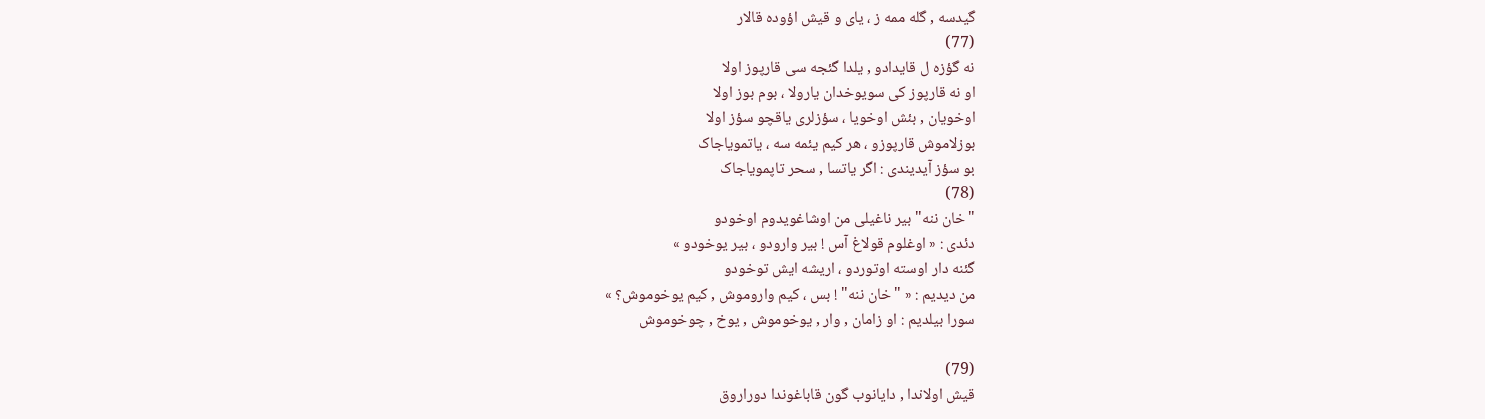گیدسه , گله ممه ز ، یای و قیش اؤوده قالار
(77)
نه گؤزه ل قایدادو , یلدا گئجه سی قارپوز اولا
او نه قارپوز کی سویوخدان یارولا ، بوم بوز اولا
اوخویان , بئش اوخویا ، سؤزلری یاقچو سؤز اولا
بوزلاموش قارپوزو ، هر کیم یئمه سه ، یاتمویاجاک
بو سؤز آیدیندی : اگر یاتسا , سحر تاپمویاجاک
(78)
"خان ننه" بیر ناغیلی من اوشاغویدوم اوخودو
دئدی : « اوغلوم قولاغ آس ! بیر وارودو ، بیر یوخودو »
گئنه دار اوسته اوتوردو ، اریشه ایش توخودو
من دیدیم : « "خان ننه" ! بس ، کیم واروموش , کیم یوخوموش؟ »
سورا بیلدیم : او زامان , وار , یوخوموش , یوخ , چوخوموش

(79)
قیش اولاندا , دایانوب گون قاباغوندا دوراروق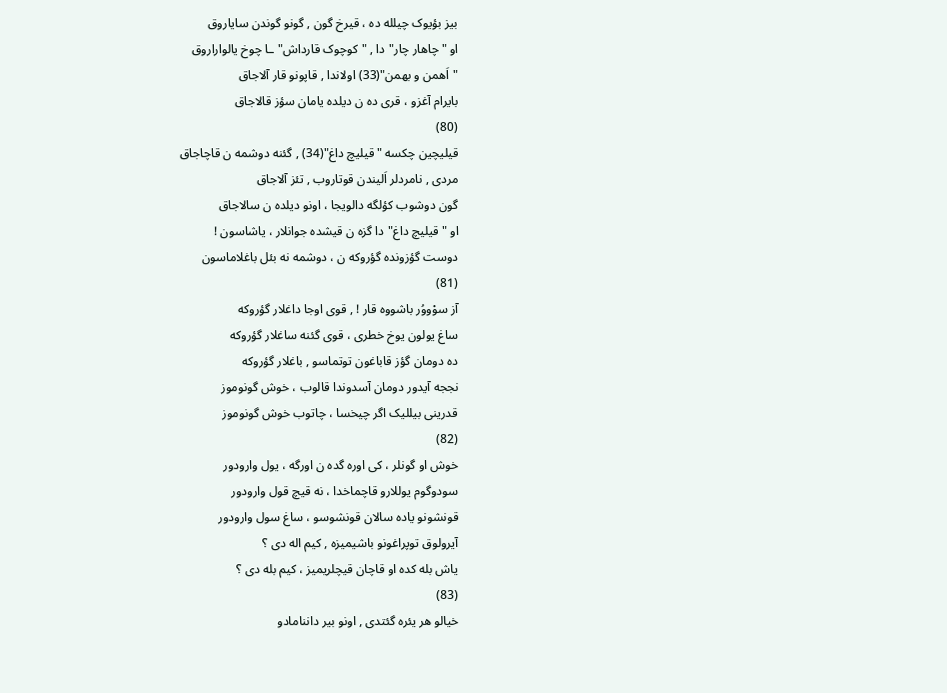بیز بؤیوک چیلله ده ، قیرخ گون , گونو گوندن سایاروق
او "چاهار چار"دا , "کوچوک قارداش"ـا چوخ یالواراروق
"اَهمن و بهمن"(33) اولاندا , قاپونو قار آلاجاق
بایرام آغزو ، قری ده ن دیلده یامان سؤز قالاجاق
(80)
قیلیچین چکسه "قیلیچ داغ"(34) , گئنه دوشمه ن قاچاجاق
مردی , نامردلر اَلیندن قوتاروب , تئز آلاجاق
گون دوشوب کؤلگه دالویجا ، اونو دیلده ن سالاجاق
او "قیلیچ داغ"دا گزه ن قیشده جوانلار ، یاشاسون !
دوست گؤزونده گؤروکه ن ، دوشمه نه بئل باغلاماسون
(81)
آز سوْووُر باشووه قار ! , قوی اوجا داغلار گؤروکه
ساغ یولون یوخ خطری ، قوی گئنه ساغلار گؤروکه
ده دومان گؤز قاباغون توتماسو , باغلار گؤروکه
نججه آیدور دومان آسدوندا قالوب ، خوش گونوموز
قدرینی بیللیک اگر چیخسا ، چاتوب خوش گونوموز
(82)
خوش او گونلر ، کی اوره گده ن اورگه ، یول وارودور
سودوگوم یوللارو قاچماخدا ، نه قیچ قول وارودور
قونشونو یاده سالان قونشوسو ، ساغ سول وارودور
آیرولوق توپراغونو باشیمیزه , کیم اله دی ؟
یاش بله کده او قاچان قیچلریمیز ، کیم بله دی ؟
(83)
خیالو هر یئره گئتدی , اونو بیر داننامادو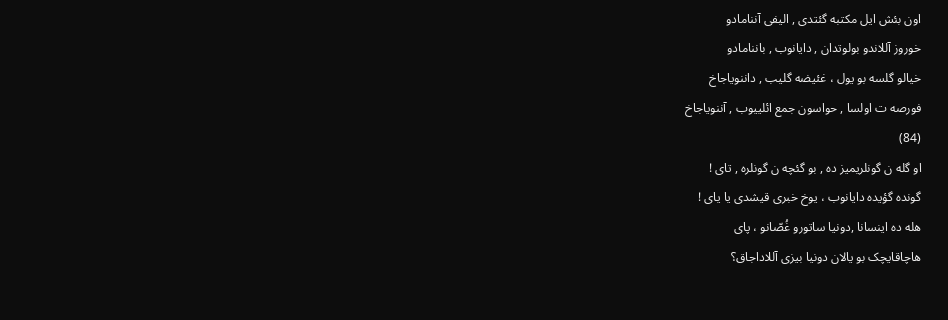اون بئش ایل مکتبه گئتدی , الیفی آننامادو
خوروز آللاندو بولوتدان , دایانوب , باننامادو
خیالو گلسه بو یول ، غئیضه گلیب , داننویاجاخ
فورصه ت اولسا , حواسون جمع ائلییوب , آننویاجاخ
(84)
او گله ن گونلریمیز ده , بو گئچه ن گونلره , تای !
گونده گؤیده دایانوب ، یوخ خبری قیشدی یا یای !
هله ده اینسانا ,دونیا ساتورو غُصّانو ، پای
هاچاقایچک بو یالان دونیا بیزی آللاداجاق؟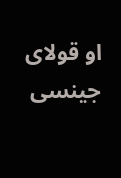او قولای جینسی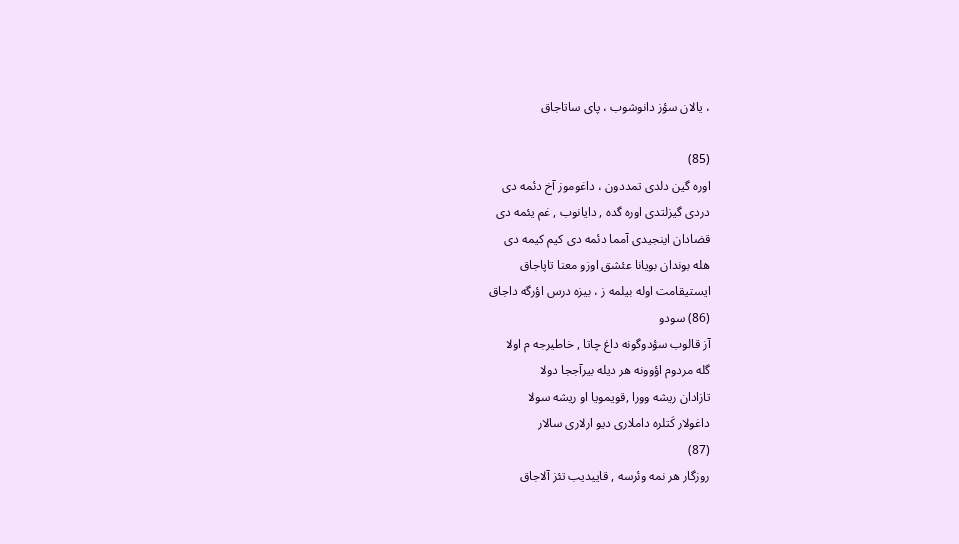، یالان سؤز دانوشوب ، پای ساتاجاق

(85)
اوره گین دلدی تمددون ، داغوموز آخ دئمه دی
دردی گیزلتدی اوره گده , دایانوب , غم یئمه دی
قضادان اینجیدی آمما دئمه دی کیم کیمه دی
هله بوندان بویانا عئشق اوزو معنا تاپاجاق
ایستیقامت اوله بیلمه ز ، بیزه درس اؤرگه داجاق
(86) سودو
آز قالوب سؤدوگونه داغ چاتا , خاطیرجه م اولا
گله مردوم اؤوونه هر دیله بیرآججا دولا
تازادان ریشه وورا ,قویمویا او ریشه سولا
داغولار کَتلره داملاری دیو ارلاری سالار
(87)
روزگار هر نمه وئرسه , قاییدیب تئز آلاجاق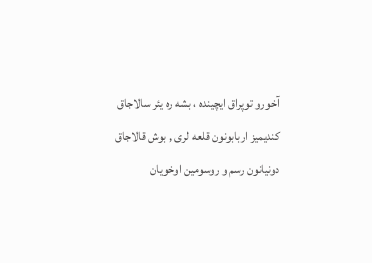آخورو توپراق ایچینده ، بشه ره یئر سالاجاق
کندیمیز اربابونون قلعه لری , بوش قالاجاق
دونیانون رسم و روسومین اوخویان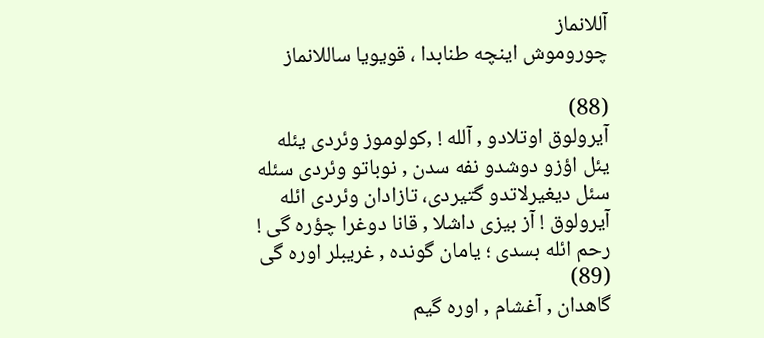آللانماز
چوروموش اینچه طنابدا ، قویویا ساللانماز

(88)
آیرولوق اوتلادو , آلله ! ,کولوموز وئردی یئله
یئل اؤزو دوشدو نفه سدن , نوباتو وئردی سئله
سئل دیغیرلاتدو گتیردی، تازادان وئردی ائله
آیرولوق ! آز بیزی داشلا , قانا دوغرا چؤره گی !
رحم ائله بسدی ؛ یامان گونده , غریبلر اوره گی
(89)
گاهدان , آغشام , اوره گیم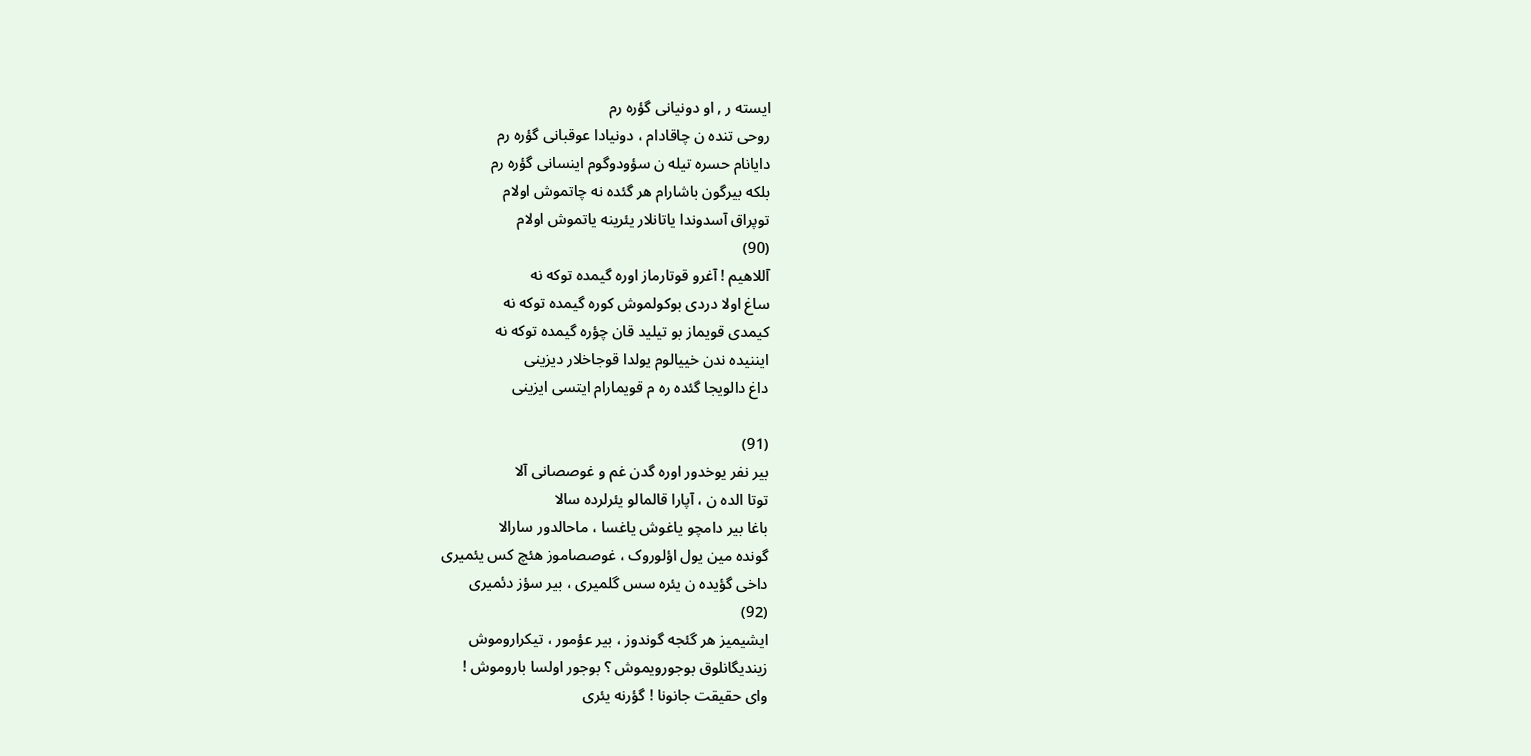ایسته ر , او دونیانی گؤره رم
روحی تنده ن چاقادام ، دونیادا عوقبانی گؤره رم
دایانام حسره تیله ن سؤودوگوم اینسانی گؤره رم
بلکه بیرگون باشارام هر گئده نه چاتموش اولام
توپراق آسدوندا یاتانلار یئرینه یاتموش اولام
(90)
آللاهیم ! آغرو قوتارماز اوره گیمده توکه نه
ساغ اولا دردی بوکولموش کوره گیمده توکه نه
کیمدی قویماز بو تیلید قان چؤره گیمده توکه نه
ایننیده ندن خییالوم یولدا قوجاخلار دیزینی
داغ دالویجا گئده ره م قویمارام ایتسی ایزینی

(91)
بیر نفر یوخدور اوره گدن غم و غوصصانی آلا
توتا الده ن ، آپارا قالمالو یئرلرده سالا
باغا بیر دامچو یاغوش یاغسا ، ماحالدور سارالا
گونده مین یول اؤلوروک ، غوصصاموز هئچ کس یئمیری
داخی گؤیده ن یئره سس گلمیری ، بیر سؤز دئمیری
(92)
ایشیمیز هر گئجه گوندوز ، بیر عؤمور ، تیکراروموش
زیندیگانلوق بوجورویموش ؟ بوجور اولسا باروموش !
وای حقیقت جانونا ! گؤرنه یئری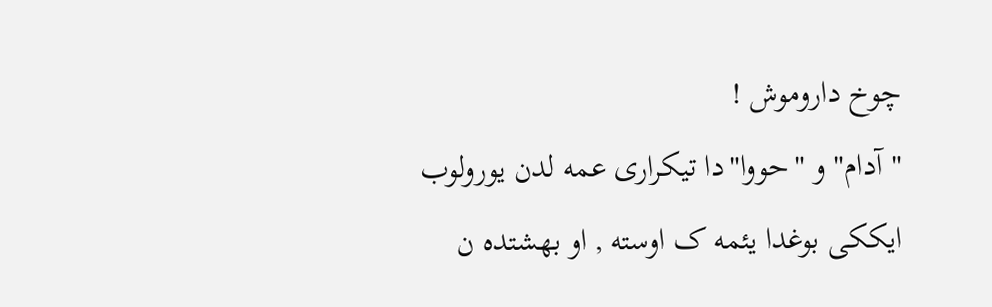چوخ داروموش !
"آدام" و "حووا"دا تیکراری عمه لدن یورولوب
ایککی بوغدا یئمه ک اوسته , او بهشتده ن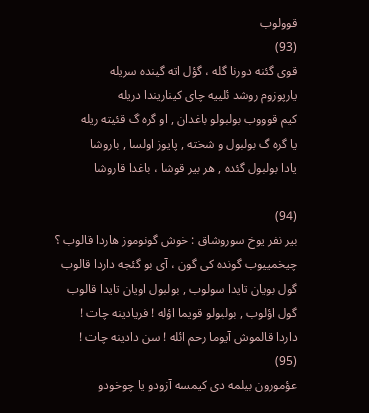قوولوب
(93)
قوی گئنه دورنا گله ، گؤل اته گینده سریله
یارپوزوم روشد ئلییه چای کیناریندا دریله
کیم قوووب بولبولو باغدان , او گره گ قئیته ریله
یا گره گ بولبول و شخته , پایوز اولسا , باروشا
یادا بولبول گئده , هر بیر قوشا ، باغدا قاروشا

(94)
بیر نفر یوخ سوروشاق : خوش گونوموز هاردا قالوب ؟
چیخمییوب گونده کی گون ، آی بو گئجه داردا قالوب
گول بویان تایدا سولوب , بولبول اویان تایدا قالوب
گول اؤلوب , بولبولو قویما اؤله ! فریادینه چات !
داردا قالموش آیوما رحم ائله ! سن دادینه چات !
(95)
عؤمورون بیلمه دی کیمسه آزودو یا چوخودو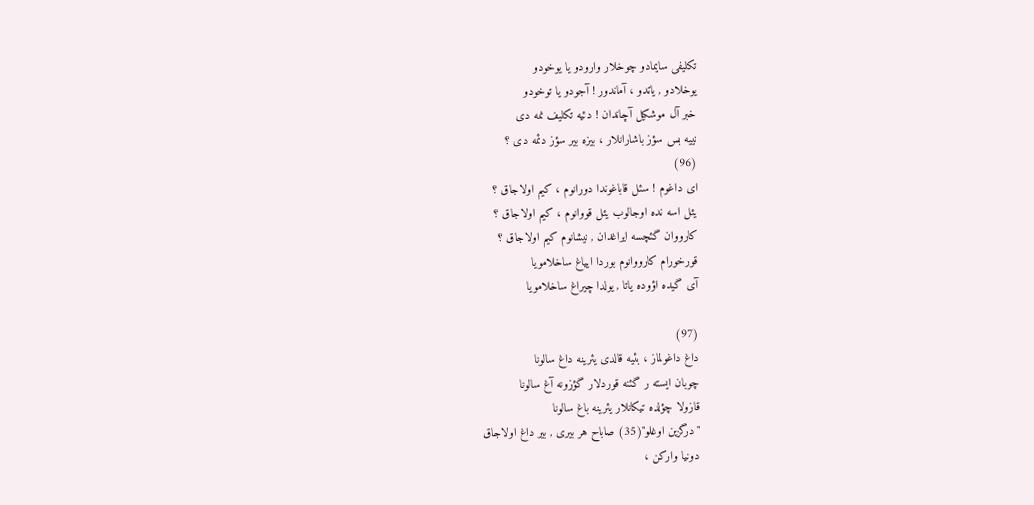تکلیفی سایمادو چوخلار وارودو یا یوخودو
یوخلادو , یاتدو ، آماندور ! آجودو یا توخودو
خبر آل موشکیل آچاندان ! دئیه تکلیف نمه دی
نییه بس سؤز باشارانلار ، بیزه بیر سؤز دئمه دی ؟
(96)
ای داغوم ! سئل قاباغوندا دورانوم ، کیم اولاجاق ؟
یئل اسه نده اوجالوب یئل قووانوم ، کیم اولاجاق ؟
کارووان گئچسه ایراغدان , نیشانوم کیم اولاجاق ؟
قورخورام کارووانوم بوردا اییاغ ساخلامویا
آی گیده اؤوده یاتا , یولدا چیراغ ساخلامویا

(97)
داغ داغولماز ، بئیه قالدی یئرینه داغ سالونا
چوبان ایسته ر گئنه قوردلار گؤزونه آغ سالونا
قازولا چؤلده تیکانلار یئرینه باغ سالونا
"درگزین اوغلو"(35) صاباح هر بیری , بیر داغ اولاجاق
دونیا وارکن ،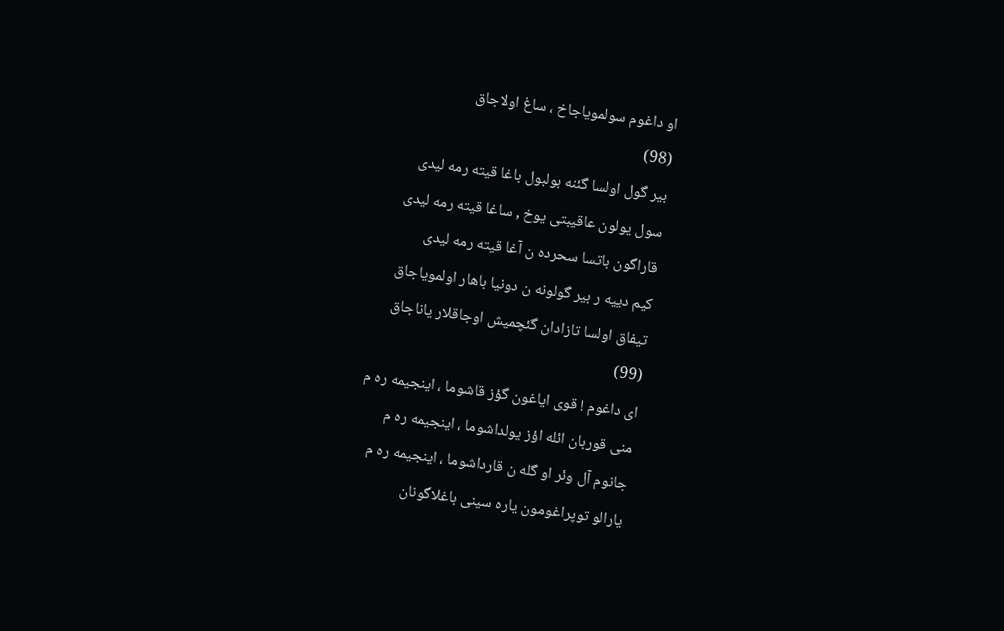او داغوم سولمویاجاخ ، ساغ اولاجاق
(98)
بیر گول اولسا گئنه بولبول باغا قیته رمه لیدی
سول یولون عاقیبتی یوخ , ساغا قیته رمه لیدی
قاراگون باتسا سحرده ن آغا قیته رمه لیدی
کیم دییه ر بیر گولونه ن دونیا باهار اولمویاجاق
تیفاق اولسا تازادان گئچمیش اوجاقلار یاناجاق
(99)
ای داغوم ! قوی ایاغون گؤز قاشوما ، اینجیمه ره م
منی قوربان ائله اؤز یولداشوما ، اینجیمه ره م
جانوم آل وئر او گله ن قارداشوما ، اینجیمه ره م
یارالو توپراغومون یاره سینی باغلاگونان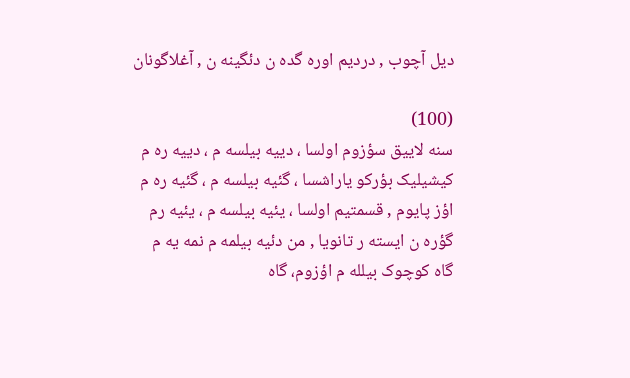دیل آچوب , دردیم اوره گده ن دئگینه ن , آغلاگونان

(100)
سنه لاییق سؤزوم اولسا ، دییه بیلسه م ، دییه ره م
کیشیلیک بؤرکو یاراشسا ، گئیه بیلسه م ، گئیه ره م
اؤز پایوم , قسمتیم اولسا ، یئیه بیلسه م ، یئیه رم
گؤره ن ایسته ر تانویا , من دئیه بیلمه م نمه یه م
گاه کوچوک بیلله م اؤزوم، گاه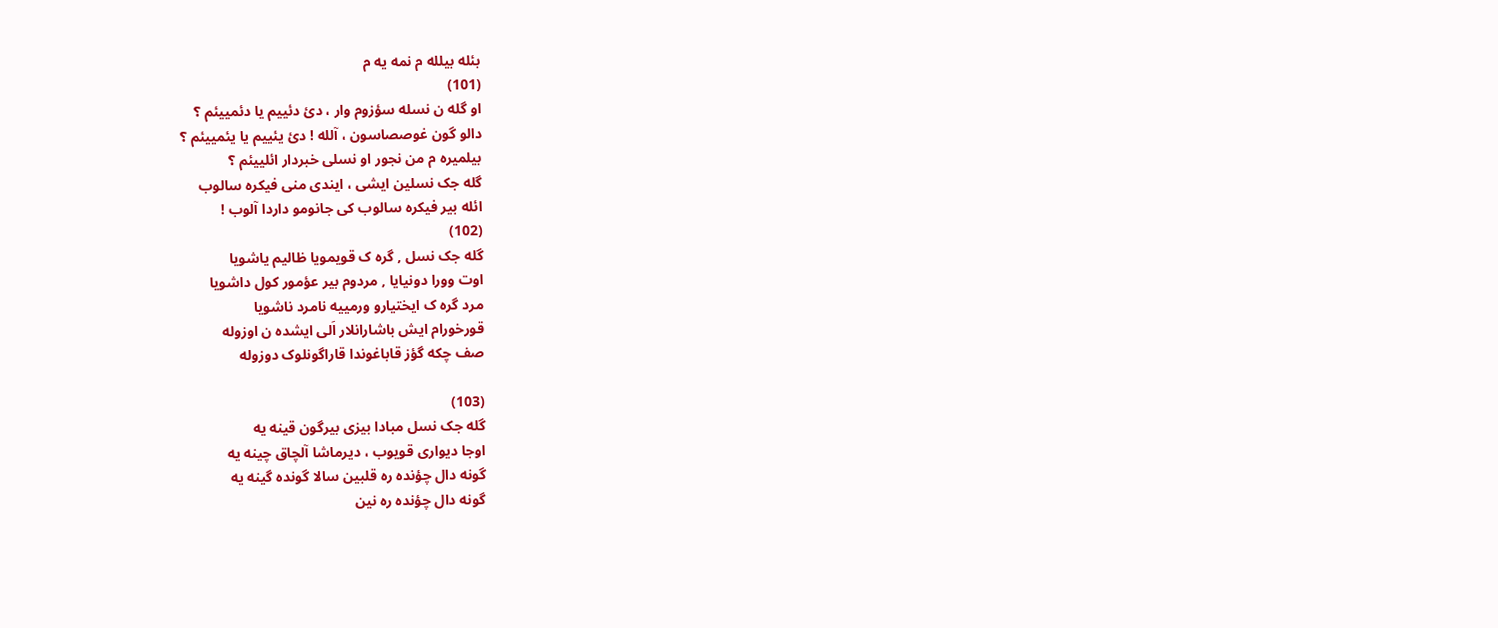بئله بیلله م نمه یه م
(101)
او گله ن نسله سؤزوم وار ، دئ دئییم یا دئمییئم ؟
دالو گون غوصصاسون ، آلله ! دئ یئییم یا یئمییئم ؟
بیلمیره م من نجور او نسلی خبردار ائلییئم ؟
گله جک نسلین ایشی ، ایندی منی فیکره سالوب
ائله بیر فیکره سالوب کی جانومو داردا آلوب !
(102)
گله جک نسل , گره ک قویمویا ظالیم یاشویا
اوت وورا دونیایا , مردوم بیر عؤمور کول داشویا
مرد گره ک ایختیارو ورمییه نامرد ناشویا
قورخورام ایش باشارانلار اَلی ایشده ن اوزوله
صف چکه گؤز قاباغوندا قاراگونلوک دوزوله

(103)
گله جک نسل مبادا بیزی بیرگون قینه یه
اوجا دیواری قویوب ، دیرماشا آلچاق چینه یه
گونه دال چؤنده ره قلبین سالا گونده گینه یه
گونه دال چؤنده ره نین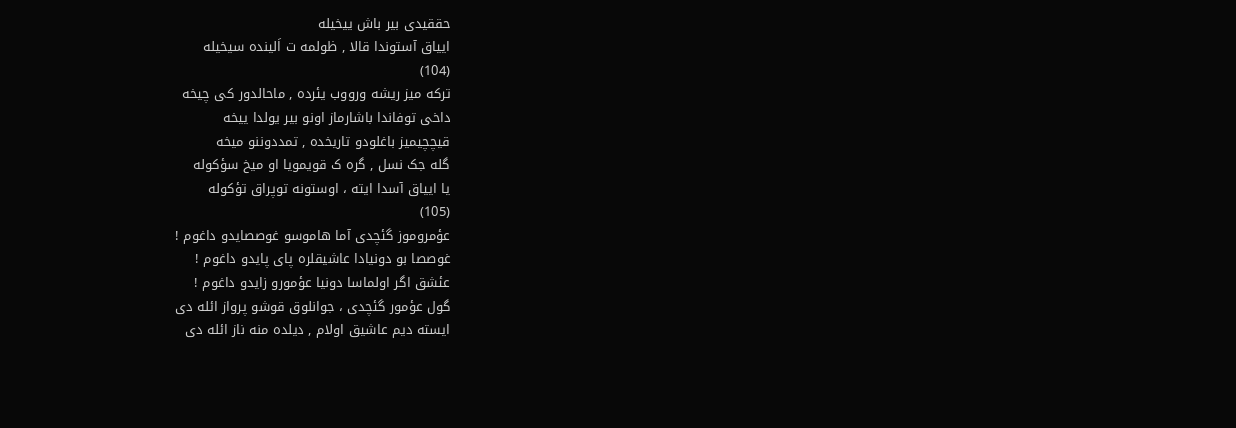حققیدی بیر باش ییخیله
اییاق آستوندا قالا , ظولمه ت اَلینده سیخیله
(104)
ترکه میز ریشه ورووب یئرده , ماحالدور کی چیخه
داخی توفاندا باشارماز اونو بیر یولدا ییخه
قیچچیمیز باغلودو تاریخده , تمددوننو میخه
گله جک نسل , گره ک قویمویا او میخ سؤکوله
یا اییاق آسدا ایته ، اوستونه توپراق تؤکوله
(105)
عؤمروموز گئچدی آما هاموسو غوصصایدو داغوم !
غوصصا بو دونیادا عاشیقلره پای پایدو داغوم !
عئشق اگر اولماسا دونیا عؤمورو زایدو داغوم !
گول عؤمور گئچدی ، جوانلوق قوشو پرواز ائله دی
ایسته دیم عاشیق اولام , دیلده منه ناز ائله دی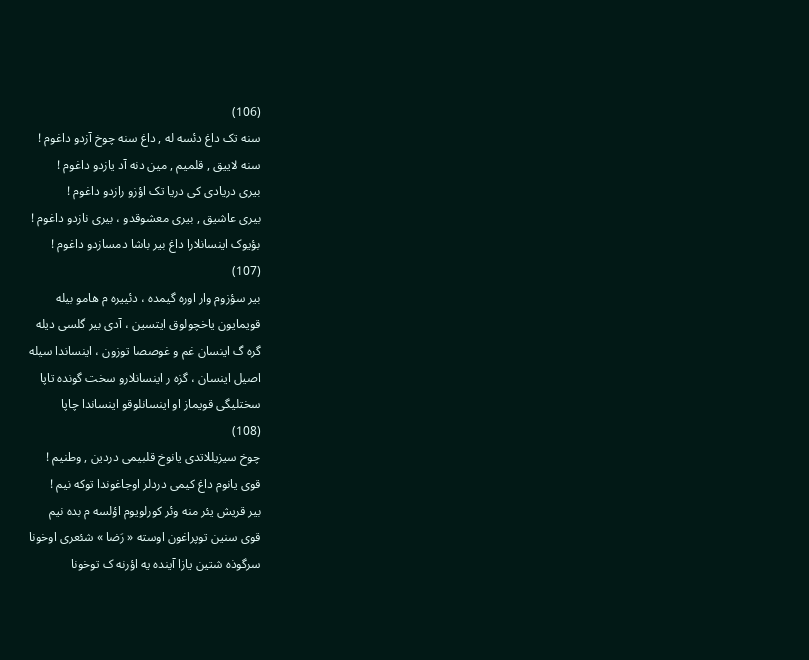(106)
سنه تک داغ دئسه له , داغ سنه چوخ آزدو داغوم !
سنه لاییق , قلمیم , مین دنه آد یازدو داغوم !
بیری دریادی کی دریا تک اؤزو رازدو داغوم !
بیری عاشیق , بیری معشوقدو ، بیری نازدو داغوم !
بؤیوک اینسانلارا داغ بیر باشا دمسازدو داغوم !
(107)
بیر سؤزوم وار اوره گیمده ، دئییره م هامو بیله
قویمایون یاخچولوق ایتسین ، آدی بیر گلسی دیله
گره گ اینسان غم و غوصصا توزون ، اینساندا سیله
اصیل اینسان ، گزه ر اینسانلارو سخت گونده تاپا
سختلیگی قویماز او اینسانلوقو اینساندا چاپا
(108)
چوخ سیزیللاتدی یانوخ قلبیمی دردین , وطنیم !
قوی یانوم داغ کیمی دردلر اوجاغوندا توکه نیم !
بیر قریش یئر منه وئر کورلویوم اؤلسه م بده نیم
قوی سنین توپراغون اوسته « رَضا » شئعری اوخونا
سرگوذه شتین یازا آینده یه اؤرنه ک توخونا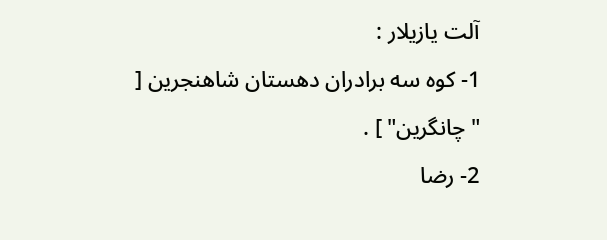آلت یازیلار :
1- کوه سه برادران دهستان شاهنجرین [ "چانگرین" ] .
2- رضا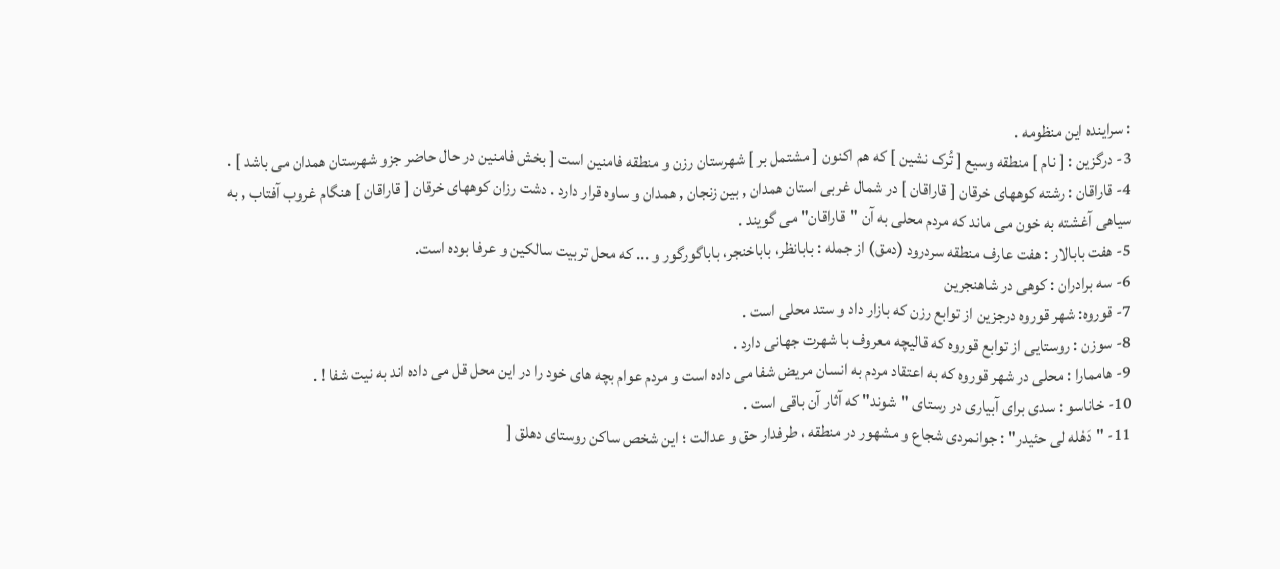: سراینده این منظومه .
3- درگزین : [ نام ] منطقه وسیع [ تُرک نشین ] که هم اکنون [ مشتمل بر ] شهرستان رزن و منطقه فامنین است [ بخش فامنین در حال حاضر جزو شهرستان همدان می باشد ] .
4- قاراقان : رشته کوههای خرقان [ قاراقان ] در شمال غربی استان همدان , بین زنجان , همدان و ساوه قرار دارد . دشت رزان کوههای خرقان [ قاراقان ] هنگام غروب آفتاب , به سیاهی آغشته به خون می‌ ماند که مردم محلی به آن "قاراقان" می گویند .
5- هفت بابالار : هفت عارف منطقه سردرود (دمق) از جمله : بابانظر، باباخنجر، باباگورگور و ... که محل تربیت سالکین و عرفا بوده است.
6- سه برادران : کوهی در شاهنجرین
7- قوروه: شهر قوروه درجزین از توابع رزن که بازار داد و ستد محلی است .
8- سوزن : روستایی از توابع قوروه که قالیچه معروف با شهرت جهانی دارد .
9- هاممارا : محلی در شهر قوروه که به اعتقاد مردم به انسان مریض شفا می داده است و مردم عوام بچه های خود را در این محل قل می داده اند به نیت شفا ! .
10- خاناسو : سدی برای آبیاری در رستای "شوند" که آثار آن باقی است .
11- "دَهْله لی حئیدر" : جوانمردی شجاع و مشهور در منطقه ، طرفدار حق و عدالت ؛ این شخص ساکن روستای دهلق [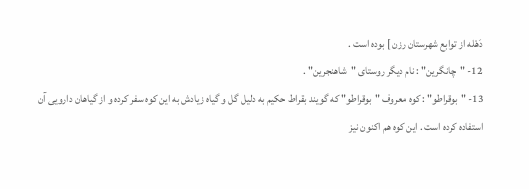دَهْله از توابع شهرستان رزن ] بوده است .
12- "چانگرین" : نام دیگر روستای "شاهنجرین" .
13- "بوقراطو" : کوه معروف "بوقراطو" که گویند بقراط حکیم به دلیل گل و گیاه زیادش به این کوه سفر کرده و از گیاهان دارویی آن استفاده کرده است . این کوه هم اکنون نیز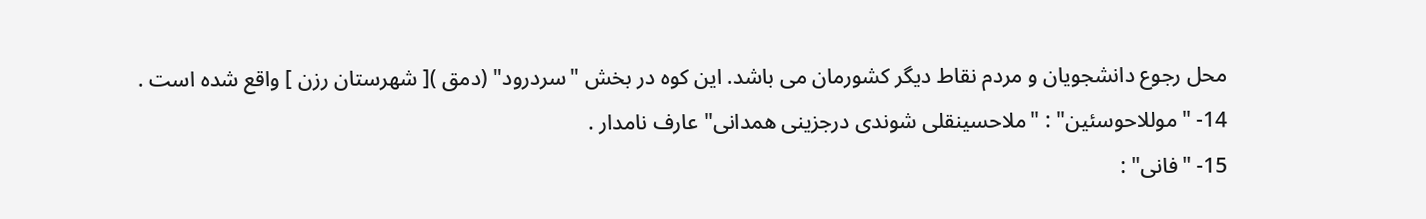محل رجوع دانشجویان و مردم نقاط دیگر کشورمان می باشد. این کوه در بخش "سردرود" (دمق )[ شهرستان رزن ] واقع شده است .
14- "موللاحوسئین" : "ملاحسینقلی شوندی درجزینی همدانی" عارف نامدار .
15- "فانی" :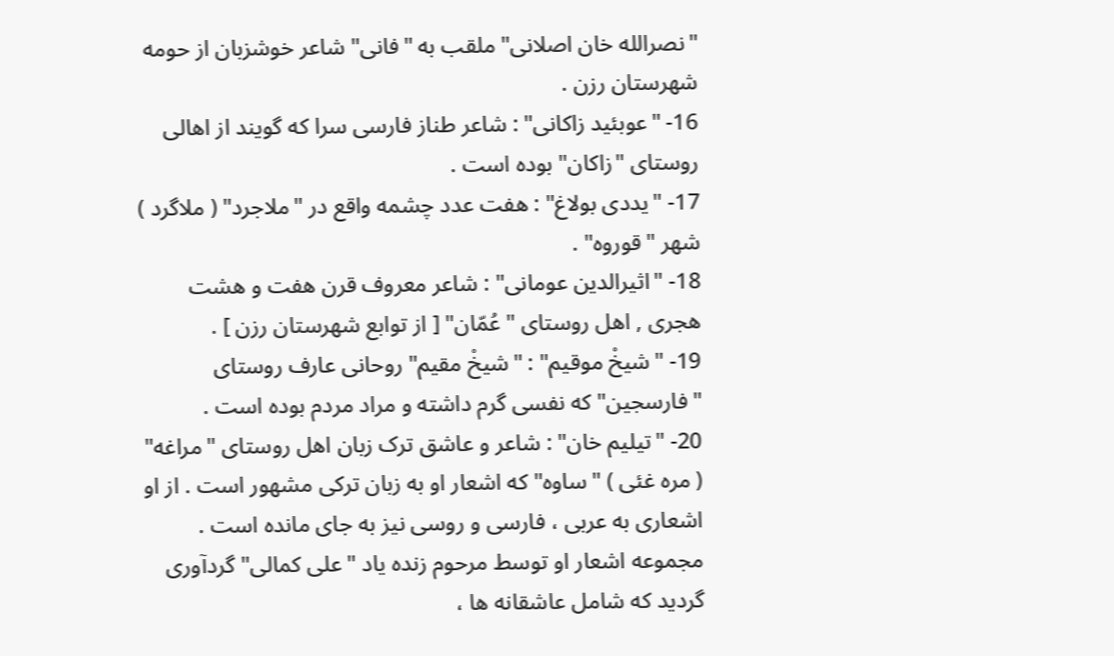"نصرالله خان اصلانی" ملقب به "فانی" شاعر خوشزبان از حومه شهرستان رزن .
16- "عوبئید زاکانی" : شاعر طناز فارسی سرا که گویند از اهالی روستای "زاکان" بوده است .
17- "یددی بولاغ" : هفت عدد چشمه واقع در "ملاجرد" ( ملاگرد ) شهر "قوروه" .
18- "اثیرالدین عومانی" : شاعر معروف قرن هفت و هشت هجری , اهل روستای "عُمّان" [ از توابع شهرستان رزن ] .
19- "شیخْ موقیم" : "شیخْ مقیم" روحانی عارف روستای "فارسجین" که نفسی گرم داشته و مراد مردم بوده است .
20- "تیلیم خان" : شاعر و عاشق ترک زبان اهل روستای "مراغه" ( مره غئی ) "ساوه" که اشعار او به زبان ترکی مشهور است . از او اشعاری به عربی ، فارسی و روسی نیز به جای مانده است . مجموعه اشعار او توسط مرحوم زنده یاد "علی کمالی" گردآوری گردید که شامل عاشقانه ها ،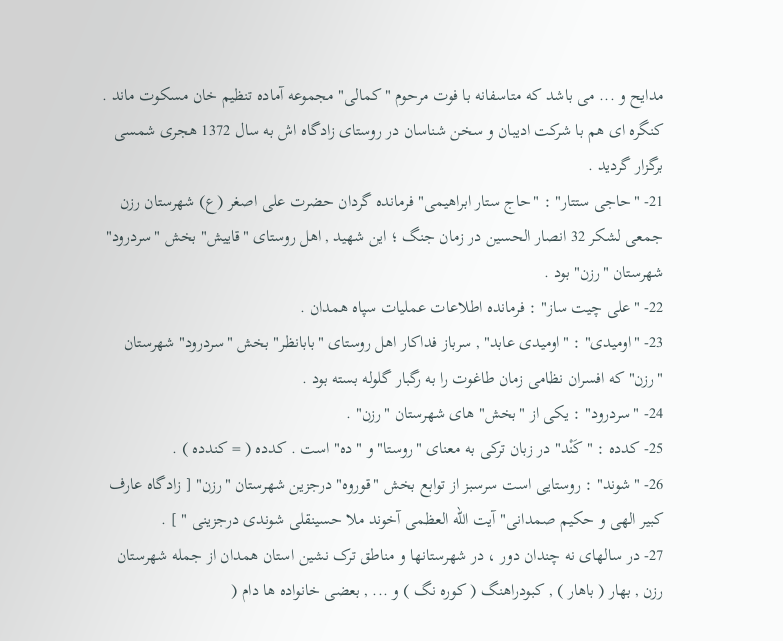مدایح و ... می باشد که متاسفانه با فوت مرحوم "کمالی" مجموعه آماده تنظیم خان مسکوت ماند . کنگره ای هم با شرکت ادیبان و سخن شناسان در روستای زادگاه اش به سال 1372 هجری شمسی برگزار گردید .
21- "حاجی ستتار" : "حاج ستار ابراهیمی" فرمانده گردان حضرت علی اصغر (ع) شهرستان رزن جمعی لشکر 32 انصار الحسین در زمان جنگ ؛ این شهید , اهل روستای "قاییش" بخش "سردرود" شهرستان "رزن" بود .
22- "علی چیت ساز" : فرمانده اطلاعات عملیات سپاه همدان .
23- "اومیدی" : "اومیدی عابد" , سرباز فداکار اهل روستای "بابانظر" بخش "سردرود" شهرستان "رزن" که افسران نظامی زمان طاغوت را به رگبار گلوله بسته بود .
24- "سردرود" : یکی از "بخش" های شهرستان "رزن" .
25- کدده : "کَنْد" در زبان ترکی به معنای "روستا" و "ده" است . کدده ( = کندده ) .
26- "شوند" : روستایی است سرسبز از توابع بخش "قوروه" درجزین شهرستان "رزن" [ زادگاه عارف کبیر الهی و حکیم صمدانی" آیت الله العظمی آخوند ملا حسینقلی شوندی درجزینی " ] .
27- در سالهای نه چندان دور ، در شهرستانها و مناطق ترک نشین استان همدان از جمله شهرستان رزن , بهار ( باهار ) , کبودراهنگ ( کوره نگ ) و ... , بعضی خانواده ها دام (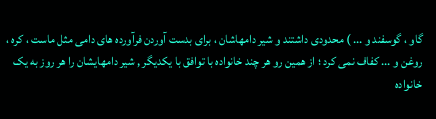گاو ، گوسفند و ... ) محدودی داشتند و شیر دامهاشان ، برای بدست آوردن فرآورده های دامی مثل ماست ، کره ، روغن و ... کفاف نمی کرد ؛ از همین رو هر چند خانواده با توافق با یکدیگر , شیر دامهایشان را هر روز به یک خانواده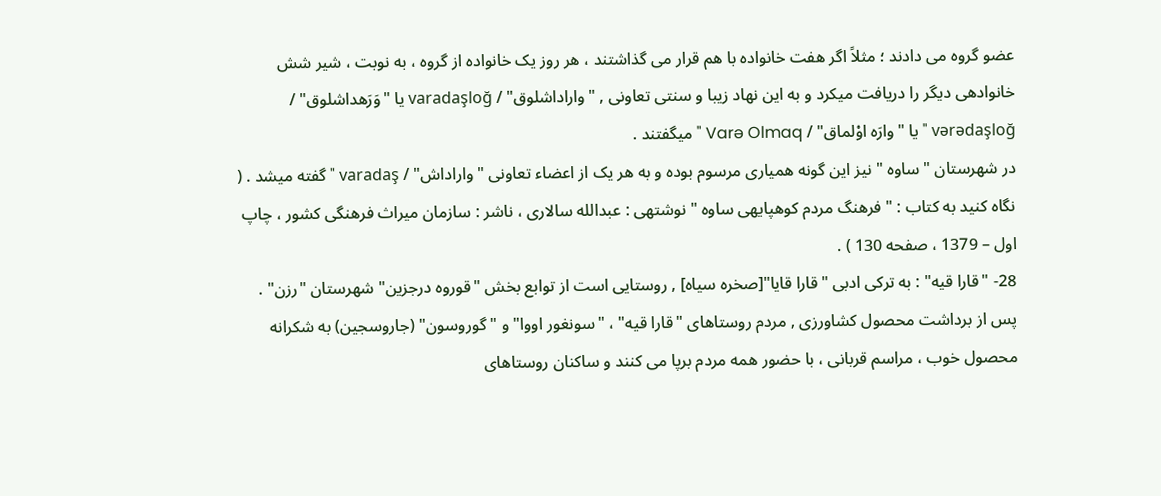عضو گروه می دادند ؛ مثلاً اگر هفت خانواده با هم قرار می گذاشتند ، هر روز یک خانواده از گروه ، به نوبت ، شیر شش خانوادهی دیگر را دریافت میکرد و به این نهاد زیبا و سنتی تعاونی , "واراداشلوق" / varadaşloğ یا "وَرَهداشلوق" / vərədaşloğ " یا "وارَه اوْلماق" / Varə Olmaq " میگفتند .
در شهرستان " ساوه " نیز این گونه همیاری مرسوم بوده و به هر یک از اعضاء تعاونی " واراداش" / varadaş " گفته میشد . ( نگاه کنید به کتاب : " فرهنگ مردم کوهپایهی ساوه " نوشتهی : عبدالله سالاری ، ناشر : سازمان میراث فرهنگی کشور ، چاپ اول – 1379 ، صفحه 130 ) .
28- "قارا قیه" : به ترکی ادبی "قارا قایا"[صخره سیاه] , روستایی است از توابع بخش "قوروه درجزین" شهرستان "رزن" . پس از برداشت محصول کشاورزی , مردم روستاهای "قارا قیه" ، "سونغور اووا" و "گوروسون" (جاروسجین) به شکرانه محصول خوب ، مراسم قربانی ، با حضور همه مردم برپا می کنند و ساکنان روستاهای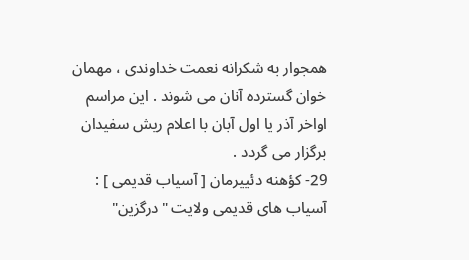همجوار به شکرانه نعمت خداوندی ، مهمان خوان گسترده آنان می شوند . این مراسم اواخر آذر یا اول آبان با اعلام ریش سفیدان برگزار می گردد .
29- کؤهنه دئییرمان [ آسیاب قدیمی ] : آسیاب های قدیمی ولایت "درگزین"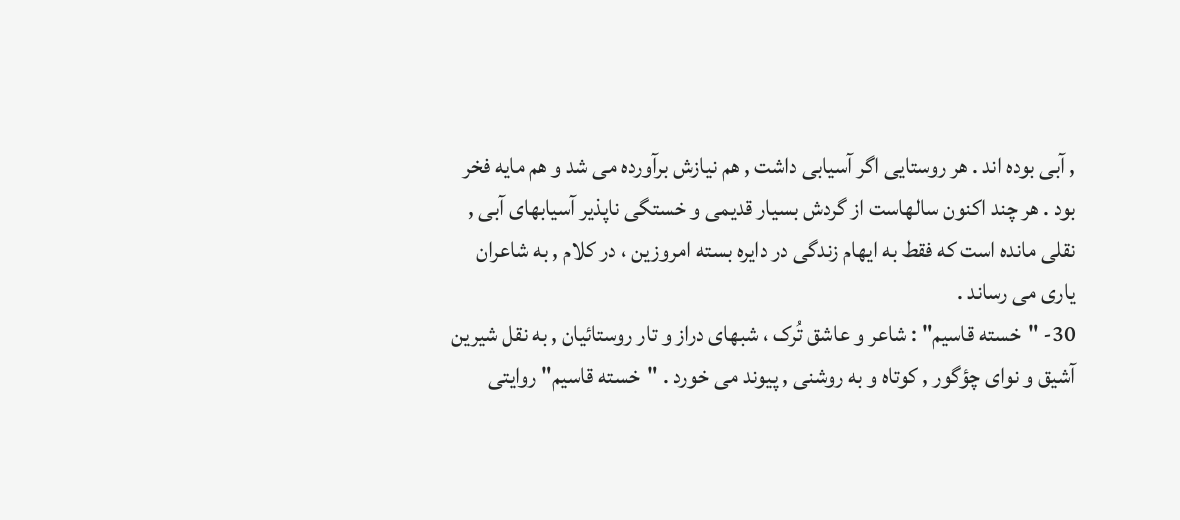, آبی بوده اند . هر روستایی اگر آسیابی داشت , هم نیازش برآورده می شد و هم مایه فخر بود . هر چند اکنون سالهاست از گردش بسیار قدیمی و خستگی ناپذیر آسیابهای آبی , نقلی مانده است که فقط به ایهام زندگی در دایره بسته امروزین ، در کلام , به شاعران یاری می رساند .
30- "خسته قاسیم" : شاعر و عاشق تُرک ، شبهای دراز و تار روستائیان , به نقل شیرین آشیق و نوای چؤگور , کوتاه و به روشنی , پیوند می خورد . "خسته قاسیم" روایتی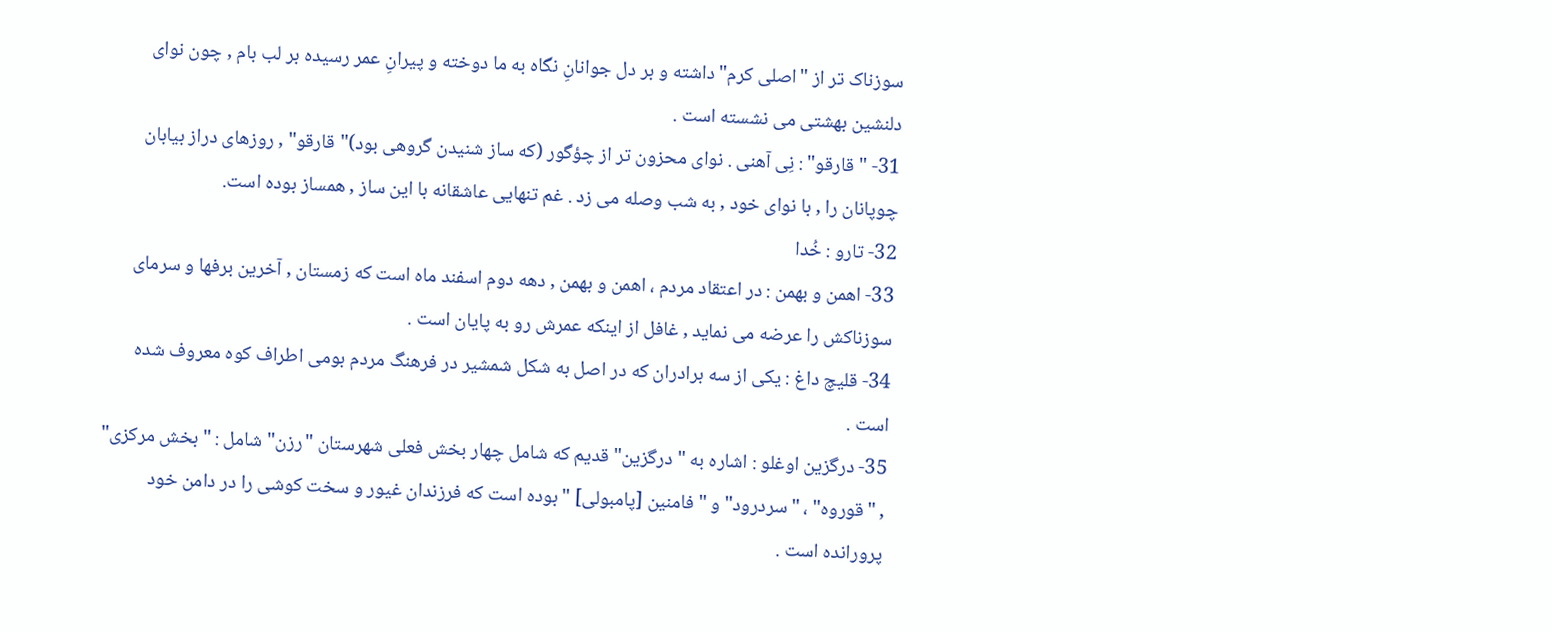سوزناک تر از "اصلی کرم" داشته و بر دل جوانانِ نگاه به ما دوخته و پیرانِ عمر رسیده بر لب بام , چون نوای دلنشین بهشتی می نشسته است .
31- "قارقو" : نِی آهنی . نوای محزون تر از چؤگور (که ساز شنیدن گروهی بود)"قارقو" , روزهای دراز بیابان چوپانان را , با نوای خود , به شب وصله می زد . غم تنهایی عاشقانه با این ساز , همساز بوده است.
32- تارو : خُدا
33- اهمن و بهمن : در اعتقاد مردم ، اهمن و بهمن , دهه دوم اسفند ماه است که زمستان , آخرین برفها و سرمای سوزناکش را عرضه می نماید , غافل از اینکه عمرش رو به پایان است .
34- قلیچ داغ : یکی از سه برادران که در اصل به شکل شمشیر در فرهنگ مردم بومی اطراف کوه معروف شده است .
35- درگزین اوغلو : اشاره به "درگزین" قدیم که شامل چهار بخش فعلی شهرستان "رزن" شامل : "بخش مرکزی" , "قوروه" ، "سردرود" و "فامنین [پامبولی] " بوده است که فرزندان غیور و سخت کوشی را در دامن خود پرورانده است .